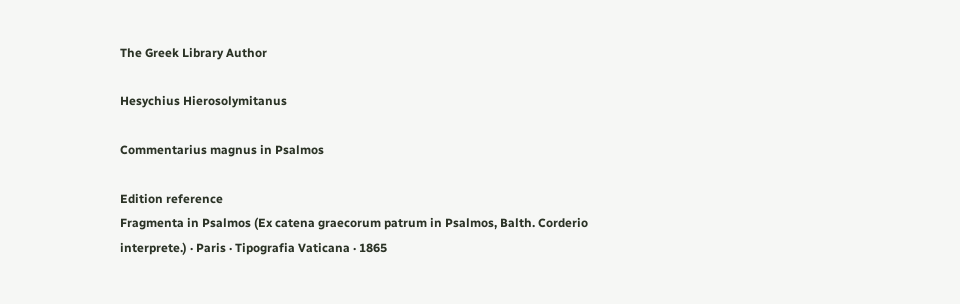The Greek Library Author

Hesychius Hierosolymitanus

Commentarius magnus in Psalmos

Edition reference
Fragmenta in Psalmos (Ex catena graecorum patrum in Psalmos, Balth. Corderio interprete.) · Paris · Tipografia Vaticana · 1865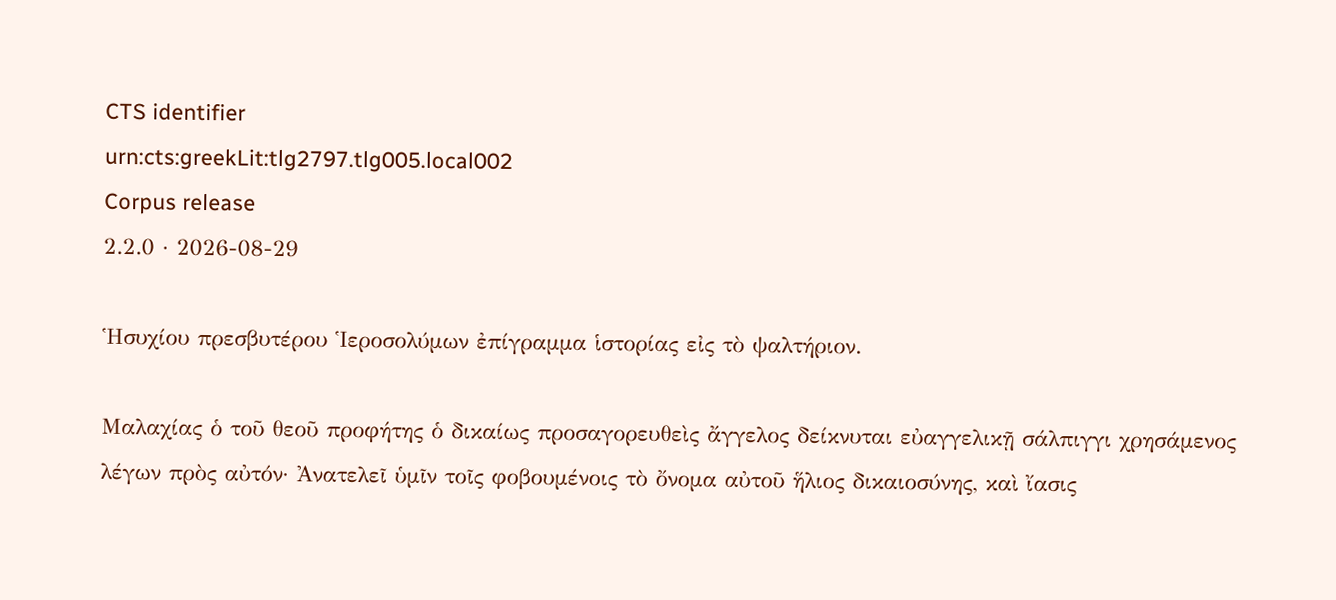CTS identifier
urn:cts:greekLit:tlg2797.tlg005.local002
Corpus release
2.2.0 · 2026-08-29

Ἡσυχίου πρεσβυτέρου Ἱεροσολύμων ἐπίγραμμα ἱστορίας εἰς τὸ ψαλτήριον.

Μαλαχίας ὁ τοῦ θεοῦ προφήτης ὁ δικαίως προσαγορευθεὶς ἄγγελος δείκνυται εὐαγγελικῇ σάλπιγγι χρησάμενος λέγων πρὸς αὐτόν· Ἀνατελεῖ ὑμῖν τοῖς φοβουμένοις τὸ ὄνομα αὐτοῦ ἥλιος δικαιοσύνης, καὶ ἴασις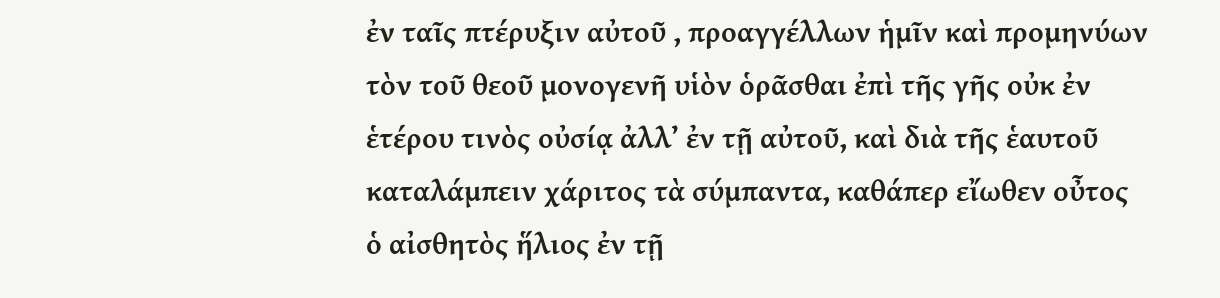ἐν ταῖς πτέρυξιν αὐτοῦ , προαγγέλλων ἡμῖν καὶ προμηνύων τὸν τοῦ θεοῦ μονογενῆ υἱὸν ὁρᾶσθαι ἐπὶ τῆς γῆς οὐκ ἐν ἑτέρου τινὸς οὐσίᾳ ἀλλ’ ἐν τῇ αὐτοῦ, καὶ διὰ τῆς ἑαυτοῦ καταλάμπειν χάριτος τὰ σύμπαντα, καθάπερ εἴωθεν οὖτος ὁ αἰσθητὸς ἥλιος ἐν τῇ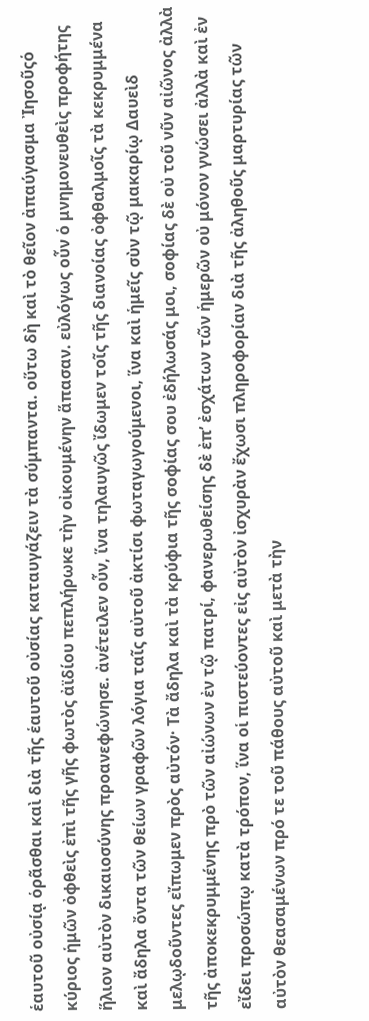ἑαυτοῦ οὐσίᾳ ὁρᾶσθαι καὶ διὰ τῆς ἑαυτοῦ οὐσίας καταυγάζειν τὰ σύμπαντα. οὕτω δὴ καὶ τὸ θεῖον ἀπαύγασμα Ἰησοῦςὁ κύριος ἡμῶν ὀφθεὶς ἐπὶ τῆς γῆς φωτὸς ἀϊδίου πεπλήρωκε τὴν οἰκουμένην ἅπασαν. εὐλόγως οὖν ὁ μνημονευθεὶς προφήτης ἥλιον αὐτὸν δικαιοσύνης προανεφώνησε. ἀνέτειλεν οὖν, ἵνα τηλαυγῶς ἴδωμεν τοῖς τῆς διανοίας ὀφθαλμοῖς τὰ κεκρυμμένα καὶ ἄδηλα ὄντα τῶν θείων γραφῶν λόγια ταῖς αὐτοῦ ἀκτίσι φωταγωγούμενοι, ἵνα καὶ ἡμεῖς σὺν τῷ μακαρίῳ Δαυεὶδ μελῳδοῦντες εἴπωμεν πρὸς αὐτόν· Τὰ ἄδηλα καὶ τὰ κρύφια τῆς σοφίας σου ἐδήλωσάς μοι, σοφίας δὲ οὐ τοῦ νῦν αἰῶνος ἀλλὰ τῆς ἀποκεκρυμμένης πρὸ τῶν αἰώνων ἐν τῷ πατρί, φανερωθείσης δὲ ἐπ’ ἐσχάτων τῶν ἡμερῶν οὐ μόνον γνώσει ἀλλὰ καὶ ἐν εἴδει προσώπῳ κατὰ τρόπον, ἵνα οἱ πιστεύοντες εἰς αὐτὸν ἰσχυρὰν ἔχωσι πληροφορίαν διὰ τῆς ἀληθοῦς μαρτυρίας τῶν αὐτὸν θεασαμένων πρό τε τοῦ πάθους αὐτοῦ καὶ μετὰ τὴν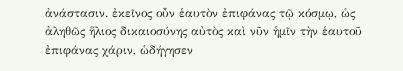ἀνάστασιν. ἐκεῖνος οὖν ἑαυτὸν ἐπιφάνας τῷ κόσμῳ, ὡς ἀληθῶς ἥλιος δικαιοσύνης αὐτὸς καὶ νῦν ἡμῖν τὴν ἑαυτοῦ ἐπιφάνας χάριν, ὡδήγησεν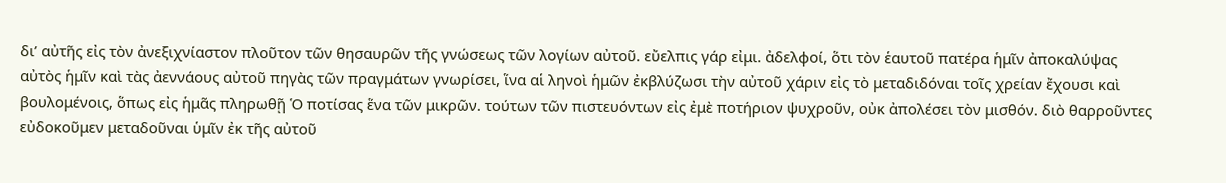δι’ αὐτῆς εἰς τὸν ἀνεξιχνίαστον πλοῦτον τῶν θησαυρῶν τῆς γνώσεως τῶν λογίων αὐτοῦ. εὔελπις γάρ εἰμι. ἀδελφοί, ὅτι τὸν ἑαυτοῦ πατέρα ἡμῖν ἀποκαλύψας αὐτὸς ἡμῖν καὶ τὰς ἀεννάους αὐτοῦ πηγὰς τῶν πραγμάτων γνωρίσει, ἵνα αἱ ληνοὶ ἡμῶν ἐκβλύζωσι τὴν αὐτοῦ χάριν εἰς τὸ μεταδιδόναι τοῖς χρείαν ἔχουσι καὶ βουλομένοις, ὅπως εἰς ἡμᾶς πληρωθῇ Ὁ ποτίσας ἕνα τῶν μικρῶν. τούτων τῶν πιστευόντων εἰς ἐμὲ ποτήριον ψυχροῦν, οὐκ ἀπολέσει τὸν μισθόν. διὸ θαρροῦντες εὐδοκοῦμεν μεταδοῦναι ὑμῖν ἐκ τῆς αὐτοῦ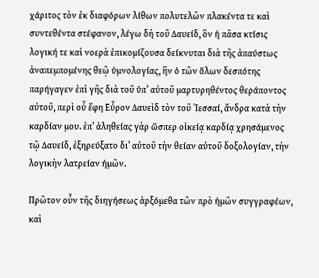χάριτος τὸν ἐκ διαφόρων λίθων πολυτελῶν πλακέντα τε καὶ συντεθέντα στέφανον, λέγω δὴ τοῦ Δαυείδ, ὃν ἡ πᾶσα κτίσις λογική τε καὶ νοερὰ ἐπικομίζουσα δείκνυται διὰ τῆς ἀπαύστως ἀναπεμπομένης θεῷ ὑμνολογίας, ἣν ὁ τῶν ὅλων δεσπότης παρήγαγεν ἐπὶ γῆς διὰ τοῦ ὑπ’ αὐτοῦ μαρτυρηθέντος θεράποντος αὐτοῦ, περὶ οὗ ἔφη Εὗρον Δαυεὶδ τὸν τοῦ Ἰεσσαί, ἄνδρα κατὰ τὴν καρδίαν μου. ἐπ’ ἀληθείας γὰρ ὥσπερ οἰκείᾳ καρδίᾳ χρησάμενος τῷ Δαυείδ, ἐξηρεύξατο δι’ αὐτοῦ τὴν θείαν αὐτοῦ δοξολογίαν, τὴν λογικὴν λατρείαν ἡμῶν.

Πρῶτον οὖν τῆς διηγήσεως ἀρξόμεθα τῶν πρὸ ἡμῶν συγγραφέων, καὶ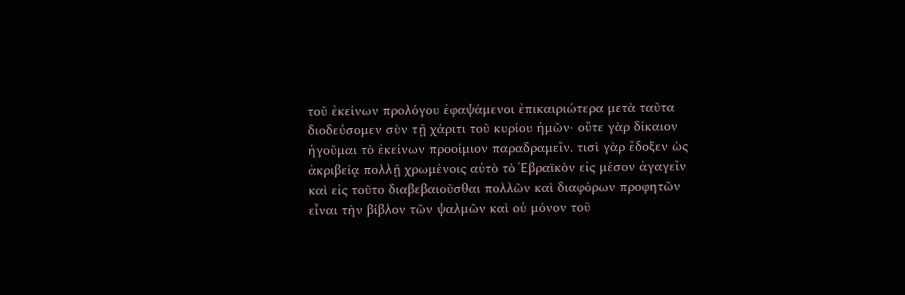τοῦ ἐκείνων προλόγου ἐφαψάμενοι ἐπικαιριώτερα μετὰ ταῦτα διοδεύσομεν σὺν τῇ χάριτι τοῦ κυρίου ἡμῶν· οὔτε γὰρ δίκαιον ἡγοῦμαι τὸ ἐκείνων προοίμιον παραδραμεῖν. τισὶ γὰρ ἔδοξεν ὡς ἀκριβείᾳ πολλῇ χρωμένοις αὐτὸ τὸ Ἑβραϊκὸν εἰς μέσον ἀγαγεῖν καὶ εἰς τοῦτο διαβεβαιοῦσθαι πολλῶν καὶ διαφόρων προφητῶν εἶναι τὴν βίβλον τῶν ψαλμῶν καὶ οὐ μόνον τοῦ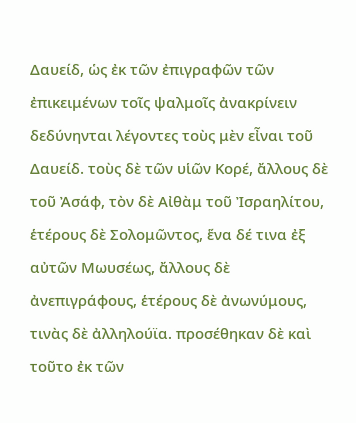Δαυείδ, ὡς ἐκ τῶν ἐπιγραφῶν τῶν ἐπικειμένων τοῖς ψαλμοῖς ἀνακρίνειν δεδύνηνται λέγοντες τοὺς μὲν εἶναι τοῦ Δαυείδ. τοὺς δὲ τῶν υἱῶν Κορέ, ἄλλους δὲ τοῦ Ἀσάφ, τὸν δὲ Αἰθὰμ τοῦ Ἰσραηλίτου, ἑτέρους δὲ Σολομῶντος, ἕνα δέ τινα ἐξ αὐτῶν Μωυσέως, ἄλλους δὲ ἀνεπιγράφους, ἑτέρους δὲ ἀνωνύμους, τινὰς δὲ ἀλληλούϊα. προσέθηκαν δὲ καὶ τοῦτο ἐκ τῶν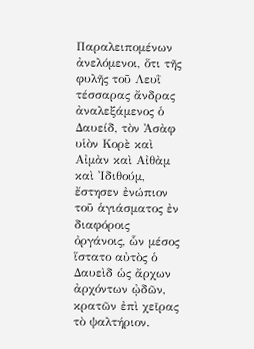Παραλειπομένων ἀνελόμενοι, ὅτι τῆς φυλῆς τοῦ Λευῒ τέσσαρας ἄνδρας ἀναλεξάμενος ὁ Δαυείδ, τὸν Ἀσὰφ υἱὸν Κορὲ καὶ Αἰμὰν καὶ Αἰθὰμ καὶ Ἰδιθούμ, ἔστησεν ἐνώπιον τοῦ ἁγιάσματος ἐν διαφόροις ὀργάνοις, ὧν μέσος ἵστατο αὐτὸς ὁ Δαυεὶδ ὡς ἄρχων ἀρχόντων ᾠδῶν, κρατῶν ἐπὶ χεῖρας τὸ ψαλτήριον.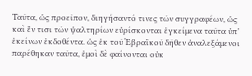Ταῦτα, ὡς προεῖπον, διηγήσαντό τινες τῶν συγγραφέων, ὡς καὶ ἔν τισι τῶν ψαλτηρίων εὑρίσκονται ἐγκείμενα ταῦτα ὑπ’ ἐκείνων ἐκδοθέντα. ὡς ἐκ τοῦ Ἑβραϊκοῦ δῆθεν ἀναλεξάμενοι παρέθηκαν ταῦτα, ἐμοὶ δὲ φαίνονται οὐκ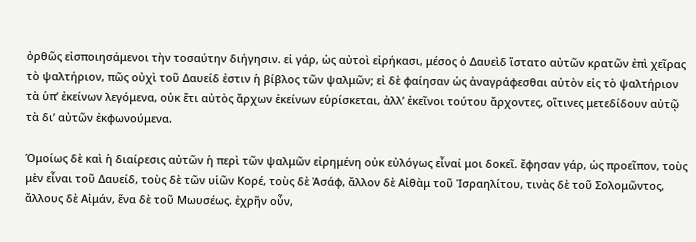ὀρθῶς εἰσποιησάμενοι τὴν τοσαύτην διήγησιν. εἰ γάρ, ὡς αὐτοὶ εἰρήκασι, μέσος ὁ Δαυεὶδ ἵστατο αὐτῶν κρατῶν ἐπὶ χεῖρας τὸ ψαλτήριον, πῶς οὐχὶ τοῦ Δαυείδ ἐστιν ἡ βίβλος τῶν ψαλμῶν; εἰ δὲ φαίησαν ὡς ἀναγράφεσθαι αὐτὸν εἰς τὸ ψαλτήριον τὰ ὑπ’ ἐκείνων λεγόμενα, οὐκ ἔτι αὐτὸς ἄρχων ἐκείνων εὑρίσκεται, ἀλλ’ ἐκεῖνοι τούτου ἄρχοντες, οἵτινες μετεδίδουν αὐτῷ τὰ δι’ αὐτῶν ἐκφωνούμενα.

Ὁμοίως δὲ καὶ ἡ διαίρεσις αὐτῶν ἡ περὶ τῶν ψαλμῶν εἰρημένη οὐκ εὐλόγως εἶναί μοι δοκεῖ. ἔφησαν γάρ, ὡς προεῖπον, τοὺς μὲν εἶναι τοῦ Δαυείδ, τοὺς δὲ τῶν υἱῶν Κορέ, τοὺς δὲ Ἀσάφ, ἄλλον δὲ Αἰθὰμ τοῦ Ἰσραηλίτου, τινὰς δὲ τοῦ Σολομῶντος, ἄλλους δὲ Αἰμάν, ἕνα δὲ τοῦ Μωυσέως. ἐχρῆν οὖν,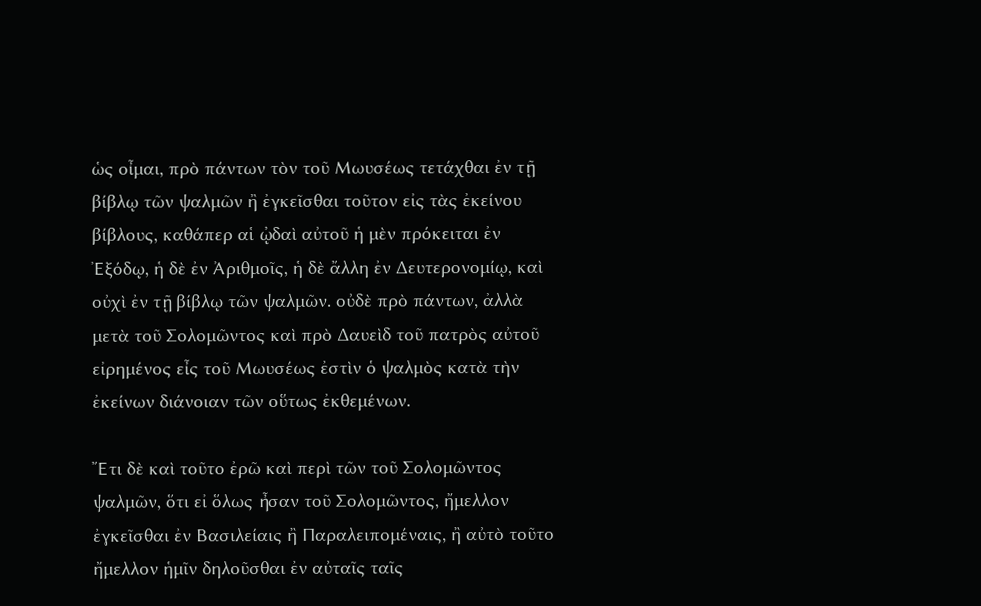ὡς οἶμαι, πρὸ πάντων τὸν τοῦ Μωυσέως τετάχθαι ἐν τῇ βίβλῳ τῶν ψαλμῶν ἢ ἐγκεῖσθαι τοῦτον εἰς τὰς ἐκείνου βίβλους, καθάπερ αἱ ᾠδαὶ αὐτοῦ ἡ μὲν πρόκειται ἐν Ἐξόδῳ, ἡ δὲ ἐν Ἀριθμοῖς, ἡ δὲ ἄλλη ἐν Δευτερονομίῳ, καὶ οὐχὶ ἐν τῇ βίβλῳ τῶν ψαλμῶν. οὐδὲ πρὸ πάντων, ἀλλὰ μετὰ τοῦ Σολομῶντος καὶ πρὸ Δαυεὶδ τοῦ πατρὸς αὐτοῦ εἰρημένος εἶς τοῦ Μωυσέως ἐστὶν ὁ ψαλμὸς κατὰ τὴν ἐκείνων διάνοιαν τῶν οὕτως ἐκθεμένων.

Ἔτι δὲ καὶ τοῦτο ἐρῶ καὶ περὶ τῶν τοῦ Σολομῶντος ψαλμῶν, ὅτι εἰ ὅλως ἦσαν τοῦ Σολομῶντος, ἤμελλον ἐγκεῖσθαι ἐν Βασιλείαις ἢ Παραλειπομέναις, ἢ αὐτὸ τοῦτο ἤμελλον ἡμῖν δηλοῦσθαι ἐν αὐταῖς ταῖς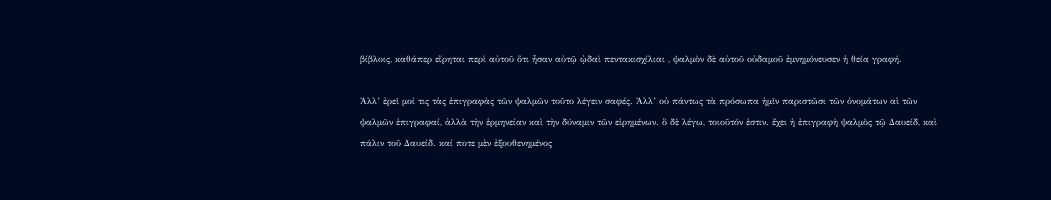βίβλοις, καθάπερ εἴρηται περὶ αὐτοῦ ὅτι ἦσαν αὐτῷ ᾠδαὶ πεντακισχίλιαι , ψαλμὸν δὲ αὐτοῦ οὐδαμοῦ ἐμνημόνευσεν ἡ θεία γραφή.

Ἀλλ’ ἐρεῖ μοί τις τὰς ἐπιγραφὰς τῶν ψαλμῶν τοῦτο λέγειν σαφές. Ἀλλ’ οὐ πάντως τὰ πρόσωπα ἡμῖν παριστῶσι τῶν ὀνομάτων αἱ τῶν ψαλμῶν ἐπιγραφαί, ἀλλὰ τὴν ἑρμηνείαν καὶ τὴν δύναμιν τῶν εἰρημένων. ὃ δὲ λέγω, τοιοῦτόν ἐστιν. ἔχει ἡ ἐπιγραφὴ ψαλμὸς τῷ Δαυείδ, καὶ πάλιν τοῦ Δαυείδ. καί ποτε μὲν ἐξουθενημένος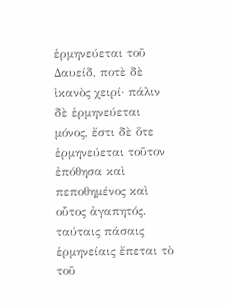ἑρμηνεύεται τοῦ Δαυείδ, ποτὲ δὲ ἱκανὸς χειρί· πάλιν δὲ ἑρμηνεύεται μόνος, ἔστι δὲ ὅτε ἑρμηνεύεται τοῦτον ἐπόθησα καὶ πεποθημένος καὶ οὗτος ἀγαπητός. ταύταις πάσαις ἑρμηνείαις ἔπεται τὸ τοῦ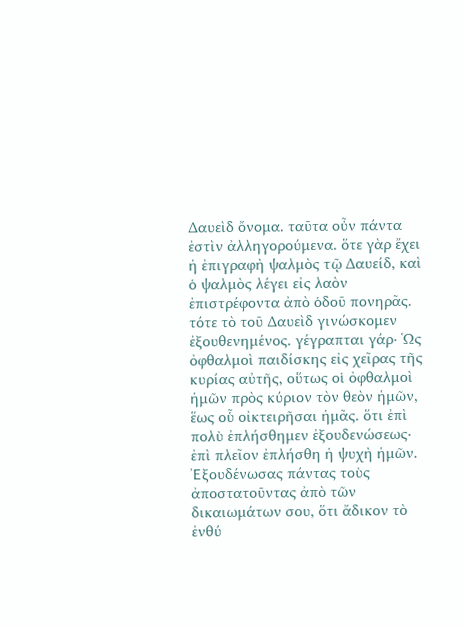Δαυεὶδ ὄνομα. ταῦτα οὖν πάντα ἐστὶν ἀλληγορούμενα. ὅτε γὰρ ἔχει ἡ ἐπιγραφὴ ψαλμὸς τῷ Δαυείδ, καὶ ὁ ψαλμὸς λέγει εἰς λαὸν ἐπιστρέφοντα ἀπὸ ὁδοῦ πονηρᾶς. τότε τὸ τοῦ Δαυεὶδ γινώσκομεν ἐξουθενημένος. γέγραπται γάρ· Ὡς ὀφθαλμοὶ παιδίσκης εἰς χεῖρας τῆς κυρίας αὐτῆς, οὕτως οἱ ὀφθαλμοὶ ἡμῶν πρὸς κύριον τὸν θεὸν ἡμῶν, ἕως οὗ οἰκτειρῆσαι ἡμᾶς. ὅτι ἐπὶ πολὺ ἐπλήσθημεν ἐξουδενώσεως· ἐπὶ πλεῖον ἐπλήσθη ἡ ψυχὴ ἡμῶν. Ἐξουδένωσας πάντας τοὺς ἀποστατοῦντας ἀπὸ τῶν δικαιωμάτων σου, ὅτι ἄδικον τὸ ἐνθύ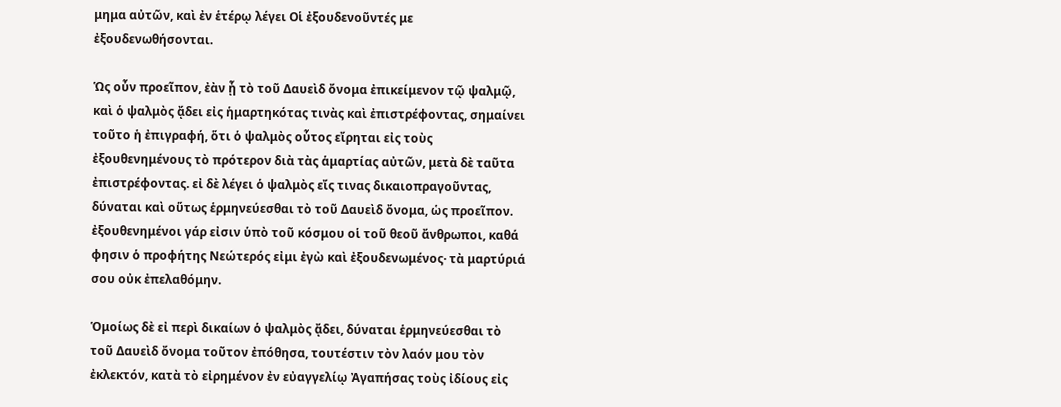μημα αὐτῶν, καὶ ἐν ἑτέρῳ λέγει Οἱ ἐξουδενοῦντές με ἐξουδενωθήσονται.

Ὡς οὖν προεῖπον, ἐὰν ᾖ τὸ τοῦ Δαυεὶδ ὄνομα ἐπικείμενον τῷ ψαλμῷ, καὶ ὁ ψαλμὸς ᾄδει εἰς ἡμαρτηκότας τινὰς καὶ ἐπιστρέφοντας, σημαίνει τοῦτο ἡ ἐπιγραφή, ὅτι ὁ ψαλμὸς οὗτος εἴρηται εἰς τοὺς ἐξουθενημένους τὸ πρότερον διὰ τὰς ἁμαρτίας αὐτῶν, μετὰ δὲ ταῦτα ἐπιστρέφοντας. εἰ δὲ λέγει ὁ ψαλμὸς εἴς τινας δικαιοπραγοῦντας, δύναται καὶ οὕτως ἑρμηνεύεσθαι τὸ τοῦ Δαυεὶδ ὄνομα, ὡς προεῖπον. ἐξουθενημένοι γάρ εἰσιν ὑπὸ τοῦ κόσμου οἱ τοῦ θεοῦ ἄνθρωποι, καθά φησιν ὁ προφήτης Νεώτερός εἰμι ἐγὼ καὶ ἐξουδενωμένος· τὰ μαρτύριά σου οὐκ ἐπελαθόμην.

Ὁμοίως δὲ εἰ περὶ δικαίων ὁ ψαλμὸς ᾄδει, δύναται ἑρμηνεύεσθαι τὸ τοῦ Δαυεὶδ ὄνομα τοῦτον ἐπόθησα, τουτέστιν τὸν λαόν μου τὸν ἐκλεκτόν, κατὰ τὸ εἰρημένον ἐν εὐαγγελίῳ Ἀγαπήσας τοὺς ἰδίους εἰς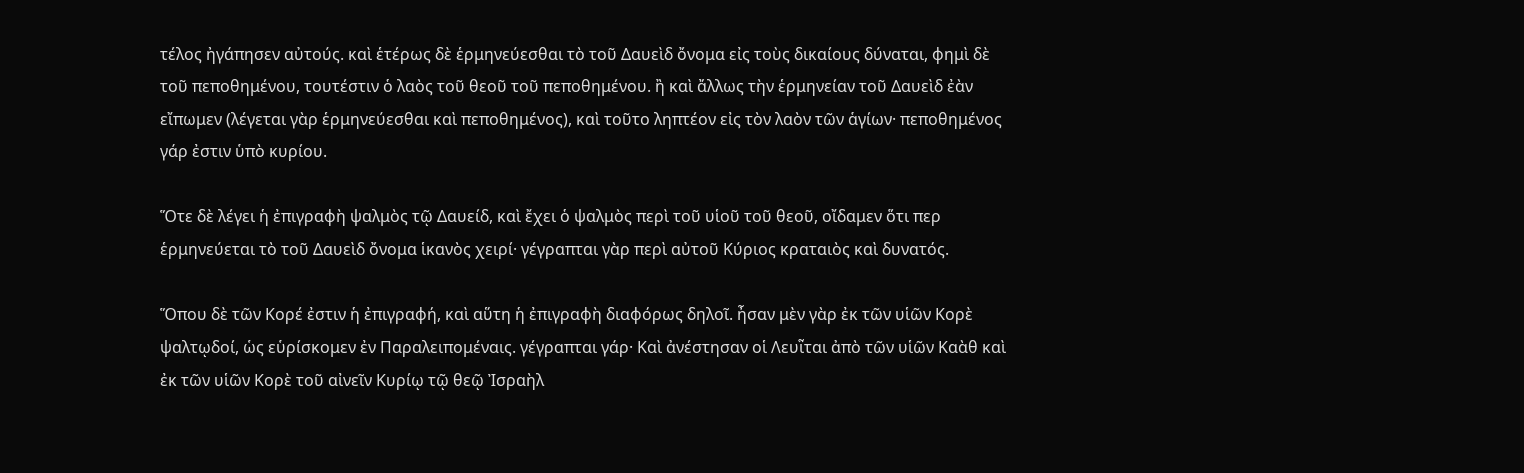τέλος ἠγάπησεν αὐτούς. καὶ ἑτέρως δὲ ἑρμηνεύεσθαι τὸ τοῦ Δαυεὶδ ὄνομα εἰς τοὺς δικαίους δύναται, φημὶ δὲ τοῦ πεποθημένου, τουτέστιν ὁ λαὸς τοῦ θεοῦ τοῦ πεποθημένου. ἢ καὶ ἄλλως τὴν ἑρμηνείαν τοῦ Δαυεὶδ ἐὰν εἴπωμεν (λέγεται γὰρ ἑρμηνεύεσθαι καὶ πεποθημένος), καὶ τοῦτο ληπτέον εἰς τὸν λαὸν τῶν ἁγίων· πεποθημένος γάρ ἐστιν ὑπὸ κυρίου.

Ὅτε δὲ λέγει ἡ ἐπιγραφὴ ψαλμὸς τῷ Δαυείδ, καὶ ἔχει ὁ ψαλμὸς περὶ τοῦ υἱοῦ τοῦ θεοῦ, οἴδαμεν ὅτι περ ἑρμηνεύεται τὸ τοῦ Δαυεὶδ ὄνομα ἱκανὸς χειρί· γέγραπται γὰρ περὶ αὐτοῦ Κύριος κραταιὸς καὶ δυνατός.

Ὅπου δὲ τῶν Κορέ ἐστιν ἡ ἐπιγραφή, καὶ αὕτη ἡ ἐπιγραφὴ διαφόρως δηλοῖ. ἦσαν μὲν γὰρ ἐκ τῶν υἱῶν Κορὲ ψαλτῳδοί, ὡς εὑρίσκομεν ἐν Παραλειπομέναις. γέγραπται γάρ· Καὶ ἀνέστησαν οἱ Λευῗται ἀπὸ τῶν υἱῶν Καὰθ καὶ ἐκ τῶν υἱῶν Κορὲ τοῦ αἰνεῖν Κυρίῳ τῷ θεῷ Ἰσραὴλ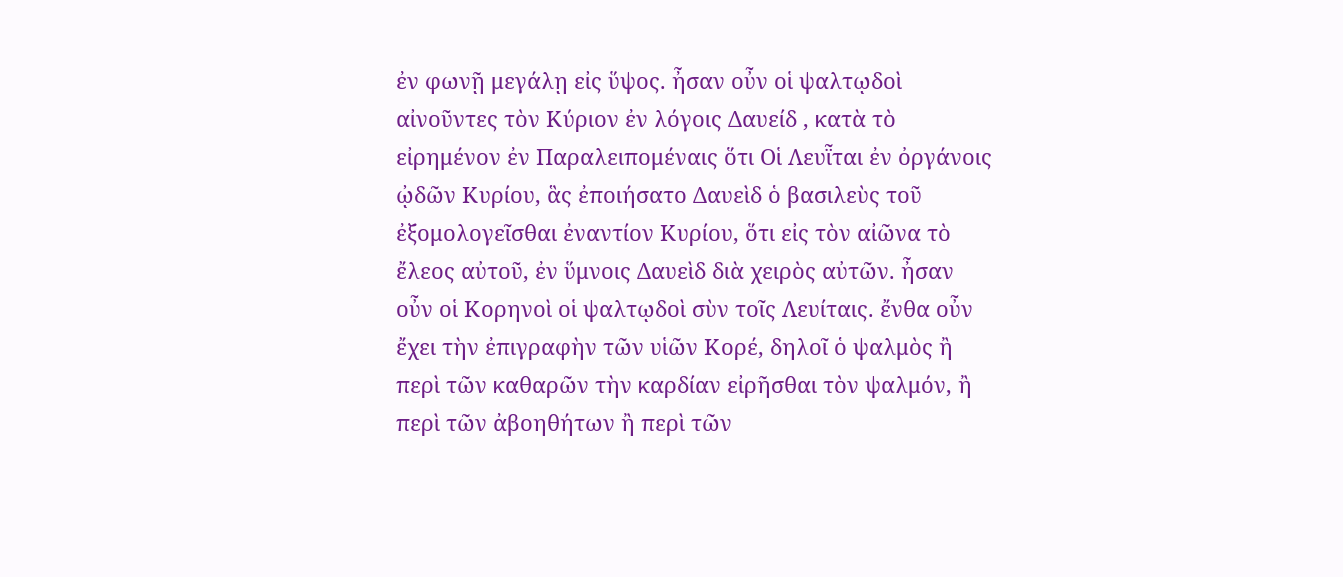ἐν φωνῇ μεγάλῃ εἰς ὕψος. ἦσαν οὖν οἱ ψαλτῳδοὶ αἰνοῦντες τὸν Κύριον ἐν λόγοις Δαυείδ , κατὰ τὸ εἰρημένον ἐν Παραλειπομέναις ὅτι Οἱ Λευῗται ἐν ὀργάνοις ᾠδῶν Κυρίου, ἃς ἐποιήσατο Δαυεὶδ ὁ βασιλεὺς τοῦ ἐξομολογεῖσθαι ἐναντίον Κυρίου, ὅτι εἰς τὸν αἰῶνα τὸ ἔλεος αὐτοῦ, ἐν ὕμνοις Δαυεὶδ διὰ χειρὸς αὐτῶν. ἦσαν οὖν οἱ Κορηνοὶ οἱ ψαλτῳδοὶ σὺν τοῖς Λευίταις. ἔνθα οὖν ἔχει τὴν ἐπιγραφὴν τῶν υἱῶν Κορέ, δηλοῖ ὁ ψαλμὸς ἢ περὶ τῶν καθαρῶν τὴν καρδίαν εἰρῆσθαι τὸν ψαλμόν, ἢ περὶ τῶν ἀβοηθήτων ἢ περὶ τῶν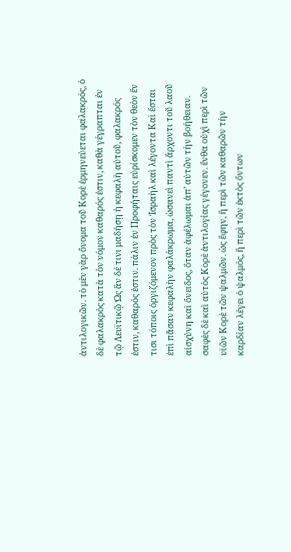ἀντιλογικῶν. τὸ μὲν γὰρ ὄνομα τοῦ Κορὲ ἑρμηνεύεται φαλακρός, ὁ δὲ φαλακρὸς κατὰ τὸν νόμον καθαρός ἐστιν, καθὰ γέγραπται ἐν τῷ Λευϊτικῷ Ὡς ἂν δέ τινι μαδήσῃ ἡ κεφαλὴ αὐτοῦ, φαλακρός ἐστιν, καθαρός ἐστιν. πάλιν ἐν Προφήταις εὑρίσκομεν τὸν θεὸν ἔν τισι τόποις ὀργιζόμενον πρὸς τὸν Ἰσραὴλ καὶ λέγοντα Καὶ ἔσται ἐπὶ πᾶσαν κεφαλὴν φαλάκρωμα, ὡσανεὶ παντὶ ἄρχοντι τοῦ λαοῦ αἰσχύνη καὶ ὄνειδος, ὅταν ἀφέλωμαι ἀπ’ αὐτῶν τὴν βοήθειαν. σαφὲς δὲ καὶ αὐτὸς Κορὲ ἀντιλογίας γέγονεν. ἔνθα οὐχὶ περὶ τῶν υἱῶν Κορὲ τῶν ψαλμῶν. ὡς ἔφην, ἢ περὶ τῶν καθαρῶν τὴν καρδίαν λέγει ὁ ψαλμός, ἢ περὶ τῶν ἐκτὸς ὄντων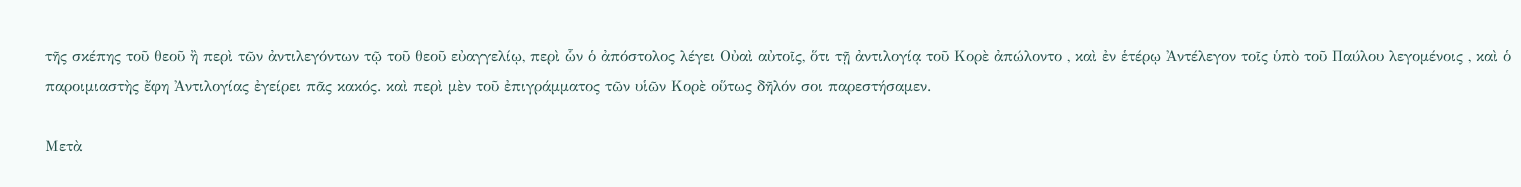τῆς σκέπης τοῦ θεοῦ ἢ περὶ τῶν ἀντιλεγόντων τῷ τοῦ θεοῦ εὐαγγελίῳ, περὶ ὧν ὁ ἀπόστολος λέγει Οὐαὶ αὐτοῖς, ὅτι τῇ ἀντιλογίᾳ τοῦ Κορὲ ἀπώλοντο , καὶ ἐν ἑτέρῳ Ἀντέλεγον τοῖς ὑπὸ τοῦ Παύλου λεγομένοις , καὶ ὁ παροιμιαστὴς ἔφη Ἀντιλογίας ἐγείρει πᾶς κακός. καὶ περὶ μὲν τοῦ ἐπιγράμματος τῶν υἱῶν Κορὲ οὕτως δῆλόν σοι παρεστήσαμεν.

Μετὰ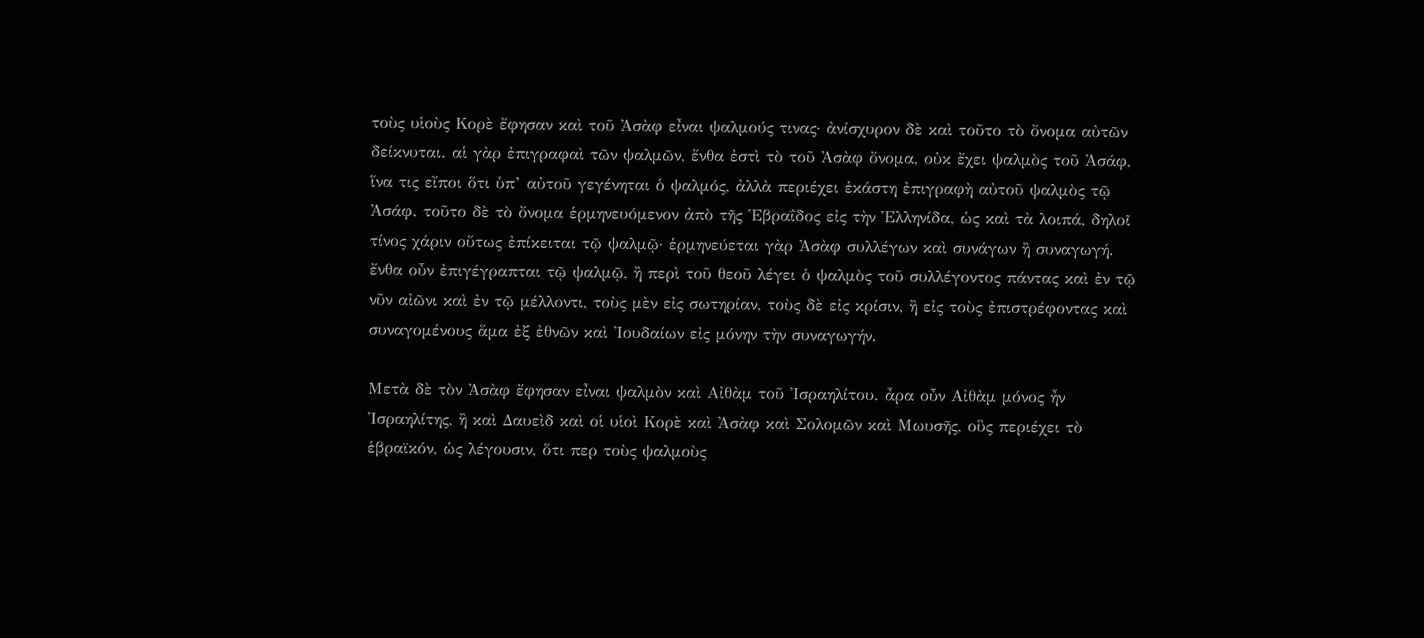τοὺς υἱοὺς Κορὲ ἔφησαν καὶ τοῦ Ἀσὰφ εἶναι ψαλμούς τινας· ἀνίσχυρον δὲ καὶ τοῦτο τὸ ὄνομα αὐτῶν δείκνυται. αἱ γὰρ ἐπιγραφαὶ τῶν ψαλμῶν, ἔνθα ἐστὶ τὸ τοῦ Ἀσὰφ ὄνομα, οὐκ ἔχει ψαλμὸς τοῦ Ἀσάφ, ἵνα τις εἴποι ὅτι ὑπ’ αὐτοῦ γεγένηται ὁ ψαλμός, ἀλλὰ περιέχει ἑκάστη ἐπιγραφὴ αὐτοῦ ψαλμὸς τῷ Ἀσάφ. τοῦτο δὲ τὸ ὄνομα ἑρμηνευόμενον ἀπὸ τῆς Ἑβραΐδος εἰς τὴν Ἑλληνίδα, ὡς καὶ τὰ λοιπά, δηλοῖ τίνος χάριν οὕτως ἐπίκειται τῷ ψαλμῷ· ἑρμηνεύεται γὰρ Ἀσὰφ συλλέγων καὶ συνάγων ἢ συναγωγή. ἔνθα οὖν ἐπιγέγραπται τῷ ψαλμῷ, ἢ περὶ τοῦ θεοῦ λέγει ὁ ψαλμὸς τοῦ συλλέγοντος πάντας καὶ ἐν τῷ νῦν αἰῶνι καὶ ἐν τῷ μέλλοντι, τοὺς μὲν εἰς σωτηρίαν, τοὺς δὲ εἰς κρίσιν, ἢ εἰς τοὺς ἐπιστρέφοντας καὶ συναγομένους ἅμα ἐξ ἐθνῶν καὶ Ἰουδαίων εἰς μόνην τὴν συναγωγήν.

Μετὰ δὲ τὸν Ἀσὰφ ἔφησαν εἶναι ψαλμὸν καὶ Αἰθὰμ τοῦ Ἰσραηλίτου. ἆρα οὖν Αἰθὰμ μόνος ἦν Ἰσραηλίτης, ἢ καὶ Δαυεὶδ καὶ οἱ υἱοὶ Κορὲ καὶ Ἀσὰφ καὶ Σολομῶν καὶ Μωυσῆς, οὓς περιέχει τὸ ἑβραϊκόν, ὡς λέγουσιν, ὅτι περ τοὺς ψαλμοὺς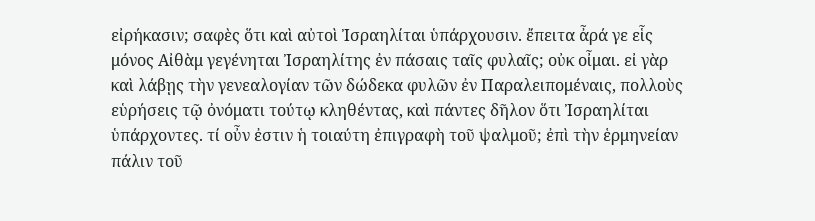εἰρήκασιν; σαφὲς ὅτι καὶ αὐτοὶ Ἰσραηλίται ὑπάρχουσιν. ἔπειτα ἆρά γε εἷς μόνος Αἰθὰμ γεγένηται Ἰσραηλίτης ἐν πάσαις ταῖς φυλαῖς; οὐκ οἶμαι. εἰ γὰρ καὶ λάβῃς τὴν γενεαλογίαν τῶν δώδεκα φυλῶν ἐν Παραλειπομέναις, πολλοὺς εὑρήσεις τῷ ὀνόματι τούτῳ κληθέντας, καὶ πάντες δῆλον ὅτι Ἰσραηλίται ὑπάρχοντες. τί οὖν ἐστιν ἡ τοιαύτη ἐπιγραφὴ τοῦ ψαλμοῦ; ἐπὶ τὴν ἑρμηνείαν πάλιν τοῦ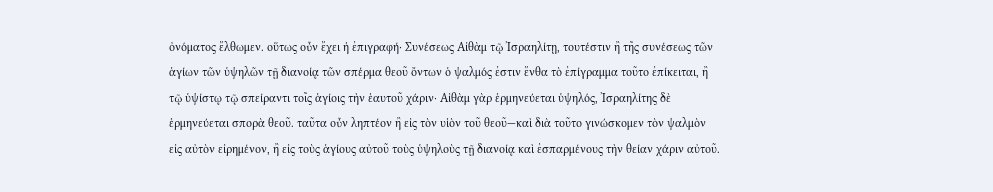ὀνόματος ἔλθωμεν. οὕτως οὖν ἔχει ἡ ἐπιγραφή· Συνέσεως Αἰθὰμ τῷ Ἰσραηλίτῃ, τουτέστιν ἢ τῆς συνέσεως τῶν ἁγίων τῶν ὑψηλῶν τῇ διανοίᾳ τῶν σπέρμα θεοῦ ὄντων ὁ ψαλμός ἐστιν ἔνθα τὸ ἐπίγραμμα τοῦτο ἐπίκειται, ἢ τῷ ὑψίστῳ τῷ σπείραντι τοῖς ἁγίοις τὴν ἑαυτοῦ χάριν· Αἰθὰμ γὰρ ἑρμηνεύεται ὑψηλός, Ἰσραηλίτης δὲ ἑρμηνεύεται σπορὰ θεοῦ. ταῦτα οὖν ληπτέον ἢ εἰς τὸν υἱὸν τοῦ θεοῦ—καὶ διὰ τοῦτο γινώσκομεν τὸν ψαλμὸν εἰς αὐτὸν εἰρημένον, ἢ εἰς τοὺς ἁγίους αὐτοῦ τοὺς ὑψηλοὺς τῇ διανοίᾳ καὶ ἐσπαρμένους τὴν θείαν χάριν αὐτοῦ.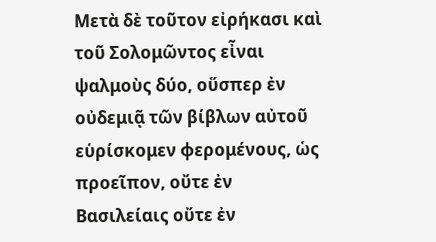Μετὰ δὲ τοῦτον εἰρήκασι καὶ τοῦ Σολομῶντος εἶναι ψαλμοὺς δύο, οὕσπερ ἐν οὐδεμιᾷ τῶν βίβλων αὐτοῦ εὑρίσκομεν φερομένους, ὡς προεῖπον, οὔτε ἐν Βασιλείαις οὔτε ἐν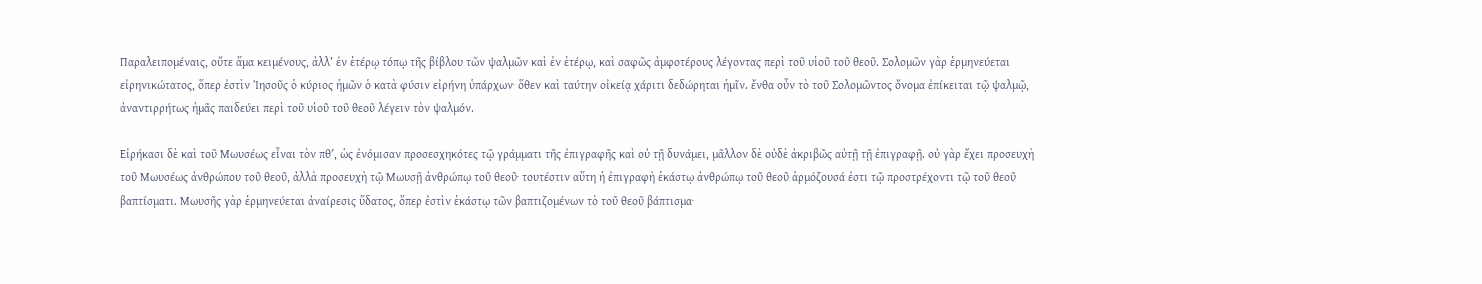Παραλειπομέναις, οὔτε ἅμα κειμένους, ἀλλ’ ἐν ἑτέρῳ τόπῳ τῆς βίβλου τῶν ψαλμῶν καὶ ἐν ἑτέρῳ, καὶ σαφῶς ἀμφοτέρους λέγοντας περὶ τοῦ υἱοῦ τοῦ θεοῦ. Σολομῶν γὰρ ἑρμηνεύεται εἰρηνικώτατος, ὅπερ ἐστὶν Ἰησοῦς ὁ κύριος ἡμῶν ὁ κατὰ φύσιν εἰρήνη ὑπάρχων· ὅθεν καὶ ταύτην οἰκείᾳ χάριτι δεδώρηται ἡμῖν. ἔνθα οὖν τὸ τοῦ Σολομῶντος ὄνομα ἐπίκειται τῷ ψαλμῷ, ἀναντιρρήτως ἡμᾶς παιδεύει περὶ τοῦ υἱοῦ τοῦ θεοῦ λέγειν τὸν ψαλμόν.

Εἰρήκασι δὲ καὶ τοῦ Μωυσέως εἶναι τὸν πθʹ, ὡς ἐνόμισαν προσεσχηκότες τῷ γράμματι τῆς ἐπιγραφῆς καὶ οὐ τῇ δυνάμει, μᾶλλον δὲ οὐδὲ ἀκριβῶς αὐτῇ τῇ ἐπιγραφῇ. οὐ γὰρ ἔχει προσευχὴ τοῦ Μωυσέως ἀνθρώπου τοῦ θεοῦ, ἀλλὰ προσευχὴ τῷ Μωυσῇ ἀνθρώπῳ τοῦ θεοῦ· τουτέστιν αὕτη ἡ ἐπιγραφὴ ἑκάστῳ ἀνθρώπῳ τοῦ θεοῦ ἁρμόζουσά ἐστι τῷ προστρέχοντι τῷ τοῦ θεοῦ βαπτίσματι. Μωυσῆς γὰρ ἑρμηνεύεται ἀναίρεσις ὕδατος, ὅπερ ἐστὶν ἑκάστῳ τῶν βαπτιζομένων τὸ τοῦ θεοῦ βάπτισμα·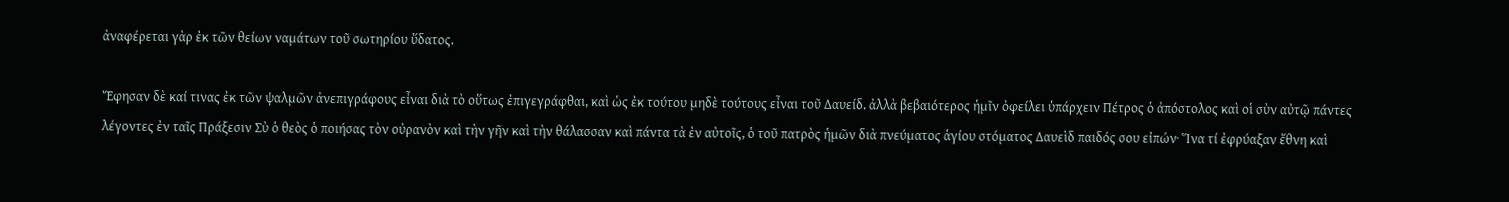ἀναφέρεται γὰρ ἐκ τῶν θείων ναμάτων τοῦ σωτηρίου ὕδατος.

Ἔφησαν δὲ καί τινας ἐκ τῶν ψαλμῶν ἀνεπιγράφους εἶναι διὰ τὸ οὕτως ἐπιγεγράφθαι, καὶ ὡς ἐκ τούτου μηδὲ τούτους εἶναι τοῦ Δαυείδ. ἀλλὰ βεβαιότερος ἡμῖν ὀφείλει ὑπάρχειν Πέτρος ὁ ἀπόστολος καὶ οἱ σὺν αὐτῷ πάντες λέγοντες ἐν ταῖς Πράξεσιν Σὺ ὁ θεὸς ὁ ποιήσας τὸν οὐρανὸν καὶ τὴν γῆν καὶ τὴν θάλασσαν καὶ πάντα τὰ ἐν αὐτοῖς, ὁ τοῦ πατρὸς ἡμῶν διὰ πνεύματος ἁγίου στόματος Δαυεὶδ παιδός σου εἰπών· Ἵνα τί ἐφρύαξαν ἔθνη καὶ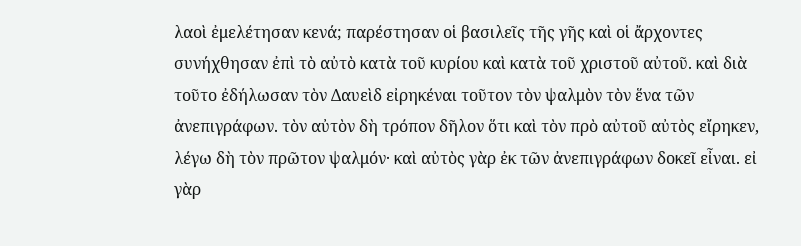λαοὶ ἐμελέτησαν κενά; παρέστησαν οἱ βασιλεῖς τῆς γῆς καὶ οἱ ἄρχοντες συνήχθησαν ἐπὶ τὸ αὐτὸ κατὰ τοῦ κυρίου καὶ κατὰ τοῦ χριστοῦ αὐτοῦ. καὶ διὰ τοῦτο ἐδήλωσαν τὸν Δαυεὶδ εἰρηκέναι τοῦτον τὸν ψαλμὸν τὸν ἕνα τῶν ἀνεπιγράφων. τὸν αὐτὸν δὴ τρόπον δῆλον ὅτι καὶ τὸν πρὸ αὐτοῦ αὐτὸς εἴρηκεν, λέγω δὴ τὸν πρῶτον ψαλμόν· καὶ αὐτὸς γὰρ ἐκ τῶν ἀνεπιγράφων δοκεῖ εἶναι. εἰ γὰρ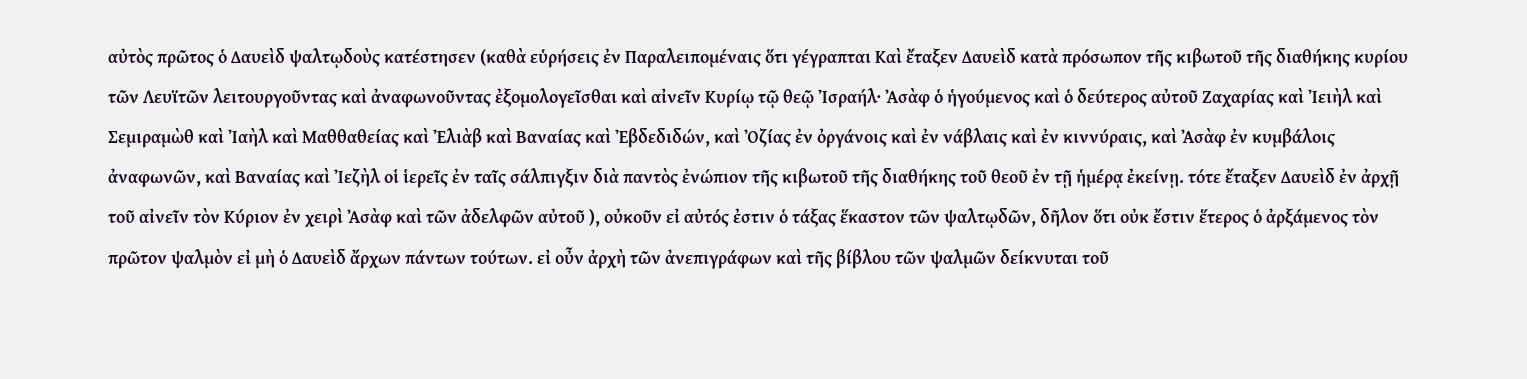αὐτὸς πρῶτος ὁ Δαυεὶδ ψαλτῳδοὺς κατέστησεν (καθὰ εὑρήσεις ἐν Παραλειπομέναις ὅτι γέγραπται Καὶ ἔταξεν Δαυεὶδ κατὰ πρόσωπον τῆς κιβωτοῦ τῆς διαθήκης κυρίου τῶν Λευϊτῶν λειτουργοῦντας καὶ ἀναφωνοῦντας ἐξομολογεῖσθαι καὶ αἰνεῖν Κυρίῳ τῷ θεῷ Ἰσραήλ· Ἀσὰφ ὁ ἡγούμενος καὶ ὁ δεύτερος αὐτοῦ Ζαχαρίας καὶ Ἰειὴλ καὶ Σεμιραμὼθ καὶ Ἰαὴλ καὶ Μαθθαθείας καὶ Ἐλιὰβ καὶ Βαναίας καὶ Ἐβδεδιδών, καὶ Ὀζίας ἐν ὀργάνοις καὶ ἐν νάβλαις καὶ ἐν κιννύραις, καὶ Ἀσὰφ ἐν κυμβάλοις ἀναφωνῶν, καὶ Βαναίας καὶ Ἰεζὴλ οἱ ἱερεῖς ἐν ταῖς σάλπιγξιν διὰ παντὸς ἐνώπιον τῆς κιβωτοῦ τῆς διαθήκης τοῦ θεοῦ ἐν τῇ ἡμέρᾳ ἐκείνῃ. τότε ἔταξεν Δαυεὶδ ἐν ἀρχῇ τοῦ αἰνεῖν τὸν Κύριον ἐν χειρὶ Ἀσὰφ καὶ τῶν ἀδελφῶν αὐτοῦ ), οὐκοῦν εἰ αὐτός ἐστιν ὁ τάξας ἕκαστον τῶν ψαλτῳδῶν, δῆλον ὅτι οὐκ ἔστιν ἕτερος ὁ ἀρξάμενος τὸν πρῶτον ψαλμὸν εἰ μὴ ὁ Δαυεὶδ ἄρχων πάντων τούτων. εἰ οὖν ἀρχὴ τῶν ἀνεπιγράφων καὶ τῆς βίβλου τῶν ψαλμῶν δείκνυται τοῦ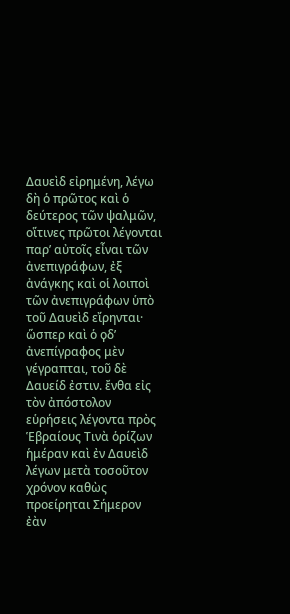Δαυεὶδ εἰρημένη, λέγω δὴ ὁ πρῶτος καὶ ὁ δεύτερος τῶν ψαλμῶν, οἵτινες πρῶτοι λέγονται παρ’ αὐτοῖς εἶναι τῶν ἀνεπιγράφων, ἐξ ἀνάγκης καὶ οἱ λοιποὶ τῶν ἀνεπιγράφων ὑπὸ τοῦ Δαυεὶδ εἴρηνται· ὥσπερ καὶ ὁ ϙδʹ ἀνεπίγραφος μὲν γέγραπται, τοῦ δὲ Δαυείδ ἐστιν. ἔνθα εἰς τὸν ἀπόστολον εὑρήσεις λέγοντα πρὸς Ἑβραίους Τινὰ ὁρίζων ἡμέραν καὶ ἐν Δαυεὶδ λέγων μετὰ τοσοῦτον χρόνον καθὼς προείρηται Σήμερον ἐὰν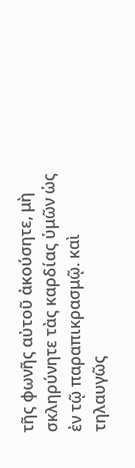τῆς φωνῆς αὐτοῦ ἀκούσητε, μὴ σκληρύνητε τὰς καρδίας ὑμῶν ὡς ἐν τῷ παραπικρασμῷ. καὶ τηλαυγῶς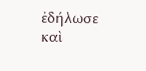ἐδήλωσε καὶ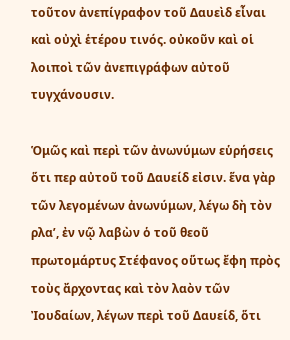τοῦτον ἀνεπίγραφον τοῦ Δαυεὶδ εἶναι καὶ οὐχὶ ἑτέρου τινός. οὐκοῦν καὶ οἱ λοιποὶ τῶν ἀνεπιγράφων αὐτοῦ τυγχάνουσιν.

Ὁμῶς καὶ περὶ τῶν ἀνωνύμων εὑρήσεις ὅτι περ αὐτοῦ τοῦ Δαυείδ εἰσιν. ἕνα γὰρ τῶν λεγομένων ἀνωνύμων, λέγω δὴ τὸν ρλαʹ, ἐν νῷ λαβὼν ὁ τοῦ θεοῦ πρωτομάρτυς Στέφανος οὕτως ἔφη πρὸς τοὺς ἄρχοντας καὶ τὸν λαὸν τῶν Ἰουδαίων, λέγων περὶ τοῦ Δαυείδ, ὅτι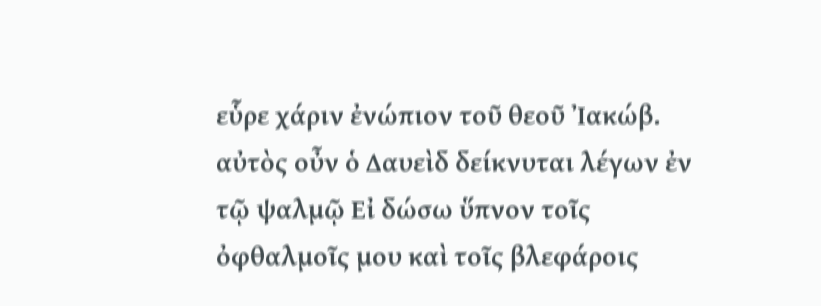εὗρε χάριν ἐνώπιον τοῦ θεοῦ Ἰακώβ. αὐτὸς οὖν ὁ Δαυεὶδ δείκνυται λέγων ἐν τῷ ψαλμῷ Εἰ δώσω ὕπνον τοῖς ὀφθαλμοῖς μου καὶ τοῖς βλεφάροις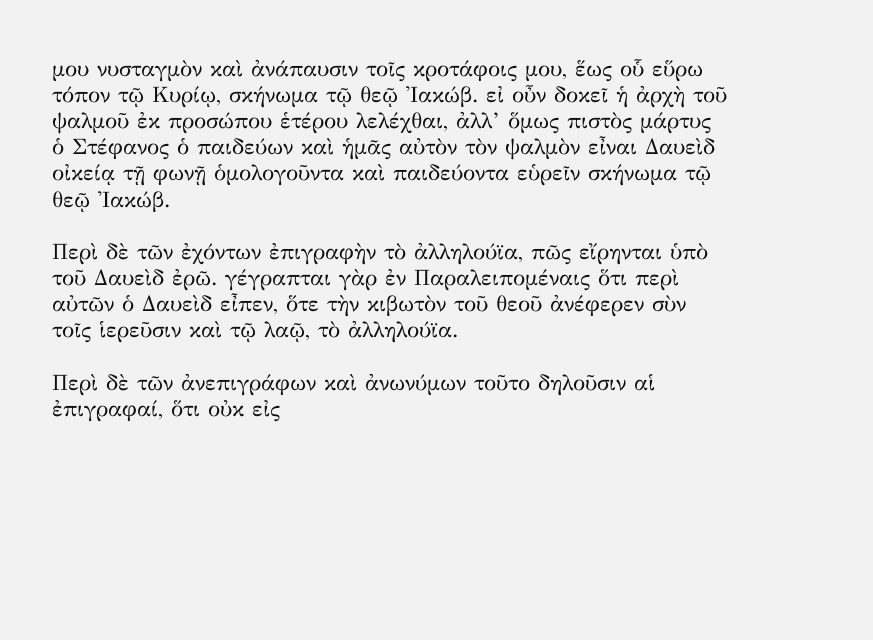μου νυσταγμὸν καὶ ἀνάπαυσιν τοῖς κροτάφοις μου, ἕως οὗ εὕρω τόπον τῷ Κυρίῳ, σκήνωμα τῷ θεῷ Ἰακώβ. εἰ οὖν δοκεῖ ἡ ἀρχὴ τοῦ ψαλμοῦ ἐκ προσώπου ἑτέρου λελέχθαι, ἀλλ’ ὅμως πιστὸς μάρτυς ὁ Στέφανος ὁ παιδεύων καὶ ἡμᾶς αὐτὸν τὸν ψαλμὸν εἶναι Δαυεὶδ οἰκείᾳ τῇ φωνῇ ὁμολογοῦντα καὶ παιδεύοντα εὑρεῖν σκήνωμα τῷ θεῷ Ἰακώβ.

Περὶ δὲ τῶν ἐχόντων ἐπιγραφὴν τὸ ἀλληλούϊα, πῶς εἴρηνται ὑπὸ τοῦ Δαυεὶδ ἐρῶ. γέγραπται γὰρ ἐν Παραλειπομέναις ὅτι περὶ αὐτῶν ὁ Δαυεὶδ εἶπεν, ὅτε τὴν κιβωτὸν τοῦ θεοῦ ἀνέφερεν σὺν τοῖς ἱερεῦσιν καὶ τῷ λαῷ, τὸ ἀλληλούϊα.

Περὶ δὲ τῶν ἀνεπιγράφων καὶ ἀνωνύμων τοῦτο δηλοῦσιν αἱ ἐπιγραφαί, ὅτι οὐκ εἰς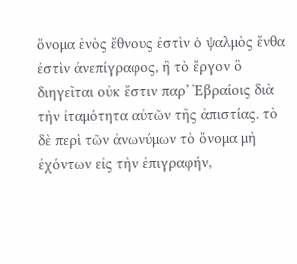ὄνομα ἑνὸς ἔθνους ἐστὶν ὁ ψαλμὸς ἔνθα ἐστὶν ἀνεπίγραφος, ἢ τὸ ἔργον ὃ διηγεῖται οὐκ ἔστιν παρ’ Ἑβραίοις διὰ τὴν ἰταμότητα αὐτῶν τῆς ἀπιστίας. τὸ δὲ περὶ τῶν ἀνωνύμων τὸ ὄνομα μὴ ἐχόντων εἰς τὴν ἐπιγραφήν,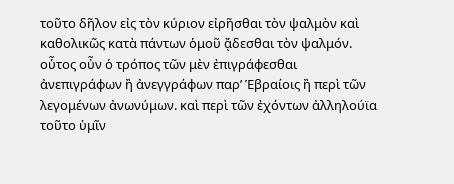τοῦτο δῆλον εἰς τὸν κύριον εἰρῆσθαι τὸν ψαλμὸν καὶ καθολικῶς κατὰ πάντων ὁμοῦ ᾄδεσθαι τὸν ψαλμόν. οὗτος οὖν ὁ τρόπος τῶν μὲν ἐπιγράφεσθαι ἀνεπιγράφων ἢ ἀνεγγράφων παρ’ Ἑβραίοις ἢ περὶ τῶν λεγομένων ἀνωνύμων. καὶ περὶ τῶν ἐχόντων ἀλληλούϊα τοῦτο ὑμῖν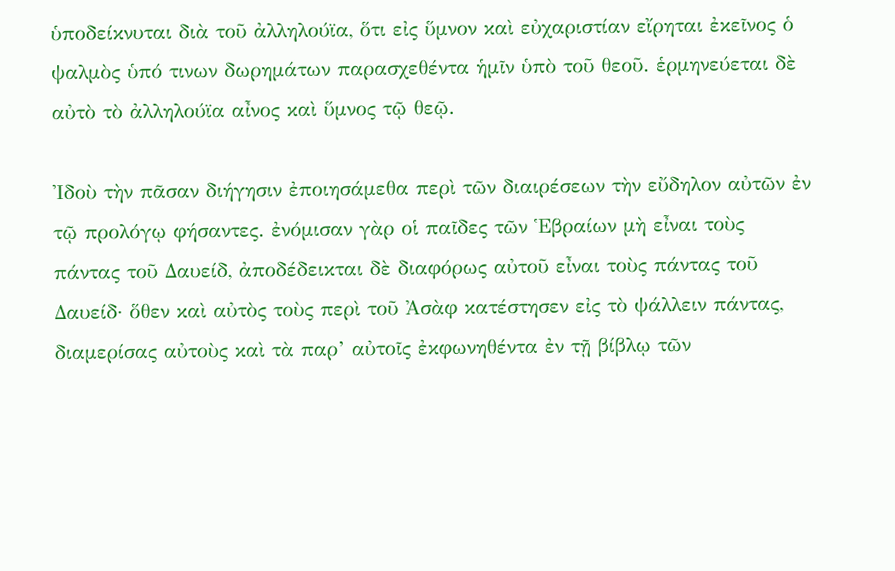ὑποδείκνυται διὰ τοῦ ἀλληλούϊα, ὅτι εἰς ὕμνον καὶ εὐχαριστίαν εἴρηται ἐκεῖνος ὁ ψαλμὸς ὑπό τινων δωρημάτων παρασχεθέντα ἡμῖν ὑπὸ τοῦ θεοῦ. ἑρμηνεύεται δὲ αὐτὸ τὸ ἀλληλούϊα αἶνος καὶ ὕμνος τῷ θεῷ.

Ἰδοὺ τὴν πᾶσαν διήγησιν ἐποιησάμεθα περὶ τῶν διαιρέσεων τὴν εὔδηλον αὐτῶν ἐν τῷ προλόγῳ φήσαντες. ἐνόμισαν γὰρ οἱ παῖδες τῶν Ἑβραίων μὴ εἶναι τοὺς πάντας τοῦ Δαυείδ, ἀποδέδεικται δὲ διαφόρως αὐτοῦ εἶναι τοὺς πάντας τοῦ Δαυείδ· ὅθεν καὶ αὐτὸς τοὺς περὶ τοῦ Ἀσὰφ κατέστησεν εἰς τὸ ψάλλειν πάντας, διαμερίσας αὐτοὺς καὶ τὰ παρ’ αὐτοῖς ἐκφωνηθέντα ἐν τῇ βίβλῳ τῶν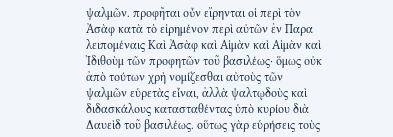ψαλμῶν. προφῆται οὖν εἴρηνται οἱ περὶ τὸν Ἀσὰφ κατὰ τὸ εἰρημένον περὶ αὐτῶν ἐν Παρα λειπομέναις Καὶ Ἀσὰφ καὶ Αἱμὰν καὶ Αἱμὰν καὶ Ἰδιθοὺμ τῶν προφητῶν τοῦ βασιλέως· ὅμως οὐκ ἀπὸ τούτων χρὴ νομίζεσθαι αὐτοὺς τῶν ψαλμῶν εὑρετὰς εἶναι, ἀλλὰ ψαλτῳδοὺς καὶ διδασκάλους κατασταθέντας ὑπὸ κυρίου διὰ Δαυεὶδ τοῦ βασιλέως. οὕτως γὰρ εὑρήσεις τοὺς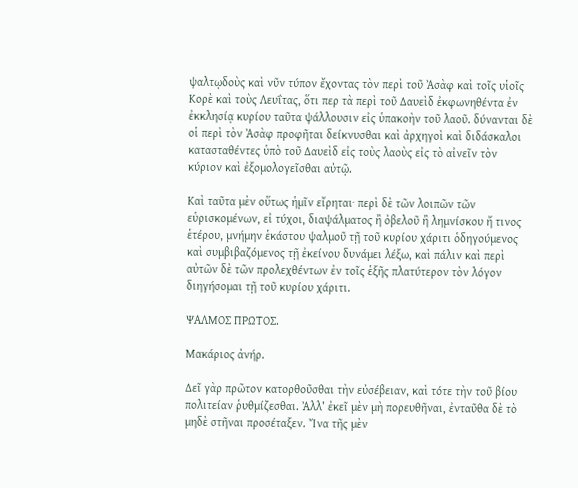ψαλτῳδοὺς καὶ νῦν τύπον ἔχοντας τὸν περὶ τοῦ Ἀσὰφ καὶ τοῖς υἱοῖς Κορὲ καὶ τοὺς Λευΐτας, ὅτι περ τὰ περὶ τοῦ Δαυεὶδ ἐκφωνηθέντα ἐν ἐκκλησίᾳ κυρίου ταῦτα ψάλλουσιν εἰς ὑπακοὴν τοῦ λαοῦ. δύνανται δὲ οἱ περὶ τὸν Ἀσὰφ προφῆται δείκνυσθαι καὶ ἀρχηγοὶ καὶ διδάσκαλοι κατασταθέντες ὑπὸ τοῦ Δαυεὶδ εἰς τοὺς λαοὺς εἰς τὸ αἰνεῖν τὸν κύριον καὶ ἐξομολογεῖσθαι αὐτῷ.

Καὶ ταῦτα μὲν οὕτως ἡμῖν εἴρηται· περὶ δὲ τῶν λοιπῶν τῶν εὑρισκομένων, εἰ τύχοι, διαψάλματος ἢ ὀβελοῦ ἢ λημνίσκου ἤ τινος ἑτέρου, μνήμην ἑκάστου ψαλμοῦ τῇ τοῦ κυρίου χάριτι ὁδηγούμενος καὶ συμβιβαζόμενος τῇ ἐκείνου δυνάμει λέξω, καὶ πάλιν καὶ περὶ αὐτῶν δὲ τῶν προλεχθέντων ἐν τοῖς ἑξῆς πλατύτερον τὸν λόγον διηγήσομαι τῇ τοῦ κυρίου χάριτι.

ΨΑΛΜΟΣ ΠΡΩΤΟΣ.

Μακάριος ἀνήρ.

Δεῖ γὰρ πρῶτον κατορθοῦσθαι τὴν εὐσέβειαν, καὶ τότε τὴν τοῦ βίου πολιτείαν ῥυθμίζεσθαι. Ἀλλ’ ἐκεῖ μὲν μὴ πορευθῆναι, ἐνταῦθα δὲ τὸ μηδὲ στῆναι προσέταξεν. Ἴνα τῆς μὲν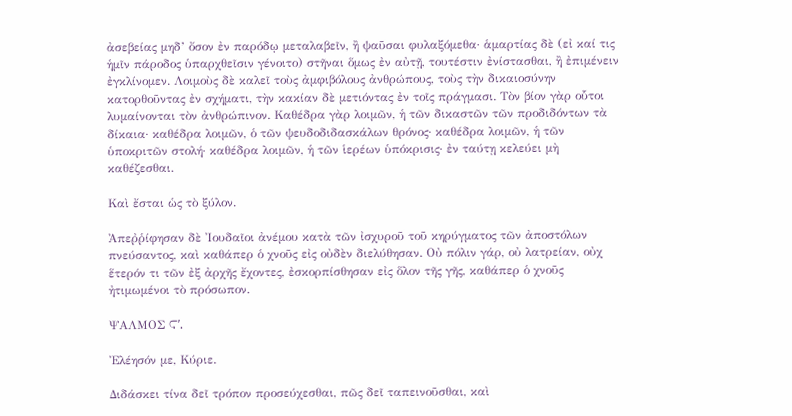ἀσεβείας μηδ’ ὄσον ἐν παρόδῳ μεταλαβεῖν, ἢ ψαῦσαι φυλαξόμεθα· ἁμαρτίας δὲ (εἰ καί τις ἡμῖν πάροδος ὑπαρχθεῖσιν γένοιτο) στῆναι ὅμως ἐν αὐτῇ, τουτέστιν ἐνίστασθαι, ἢ ἐπιμένειν ἐγκλίνομεν. Λοιμοὺς δὲ καλεῖ τοὺς ἀμφιβόλους ἀνθρώπους, τοὺς τὴν δικαιοσύνην κατορθοῦντας ἐν σχήματι, τὴν κακίαν δὲ μετιόντας ἐν τοῖς πράγμασι. Τὸν βίον γὰρ οὗτοι λυμαίνονται τὸν ἀνθρώπινον. Καθέδρα γὰρ λοιμῶν, ἡ τῶν δικαστῶν τῶν προδιδόντων τὰ δίκαια· καθέδρα λοιμῶν, ὁ τῶν ψευδοδιδασκάλων θρόνος· καθέδρα λοιμῶν, ἡ τῶν ὑποκριτῶν στολή· καθέδρα λοιμῶν, ἡ τῶν ἱερέων ὑπόκρισις· ἐν ταύτῃ κελεύει μὴ καθέζεσθαι.

Καὶ ἔσται ὡς τὸ ξύλον.

Ἀπεῤῥίφησαν δὲ Ἰουδαῖοι ἀνέμου κατὰ τῶν ἰσχυροῦ τοῦ κηρύγματος τῶν ἀποστόλων πνεύσαντος, καὶ καθάπερ ὁ χνοῦς εἰς οὐδὲν διελύθησαν. Οὐ πόλιν γάρ, οὐ λατρείαν, οὐχ ἕτερόν τι τῶν ἐξ ἀρχῆς ἔχοντες, ἐσκορπίσθησαν εἰς ὅλον τῆς γῆς, καθάπερ ὁ χνοῦς ἠτιμωμένοι τὸ πρόσωπον.

ΨΑΛΜΟΣ Ϛʹ.

Ἐλέησόν με, Κύριε.

Διδάσκει τίνα δεῖ τρόπον προσεύχεσθαι, πῶς δεῖ ταπεινοῦσθαι, καὶ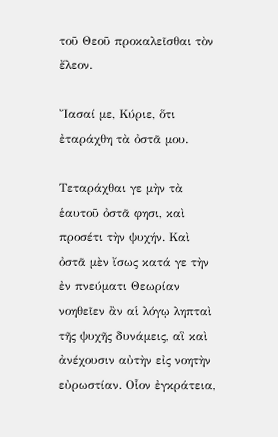τοῦ Θεοῦ προκαλεῖσθαι τὸν ἔλεον.

Ἴασαί με, Κύριε, ὅτι ἐταράχθη τὰ ὀστᾶ μου.

Τεταράχθαι γε μὴν τὰ ἑαυτοῦ ὀστᾶ φησι, καὶ προσέτι τὴν ψυχήν. Καὶ ὀστᾶ μὲν ἴσως κατά γε τὴν ἐν πνεύματι Θεωρίαν νοηθεῖεν ἂν αἱ λόγῳ ληπταὶ τῆς ψυχῆς δυνάμεις, αἳ καὶ ἀνέχουσιν αὐτὴν εἰς νοητὴν εὐρωστίαν. Οἷον ἐγκράτεια,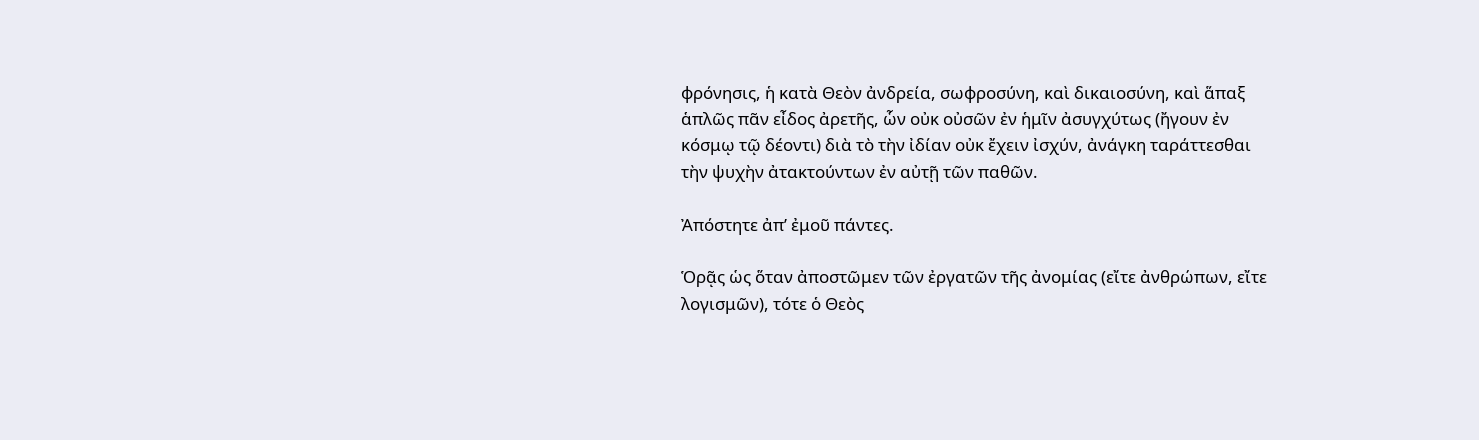φρόνησις, ἡ κατὰ Θεὸν ἀνδρεία, σωφροσύνη, καὶ δικαιοσύνη, καὶ ἅπαξ ἁπλῶς πᾶν εἶδος ἀρετῆς, ὧν οὐκ οὐσῶν ἐν ἡμῖν ἀσυγχύτως (ἤγουν ἐν κόσμῳ τῷ δέοντι) διὰ τὸ τὴν ἰδίαν οὐκ ἔχειν ἰσχύν, ἀνάγκη ταράττεσθαι τὴν ψυχὴν ἀτακτούντων ἐν αὐτῇ τῶν παθῶν.

Ἀπόστητε ἀπ’ ἐμοῦ πάντες.

Ὁρᾷς ὡς ὅταν ἀποστῶμεν τῶν ἐργατῶν τῆς ἀνομίας (εἴτε ἀνθρώπων, εἴτε λογισμῶν), τότε ὁ Θεὸς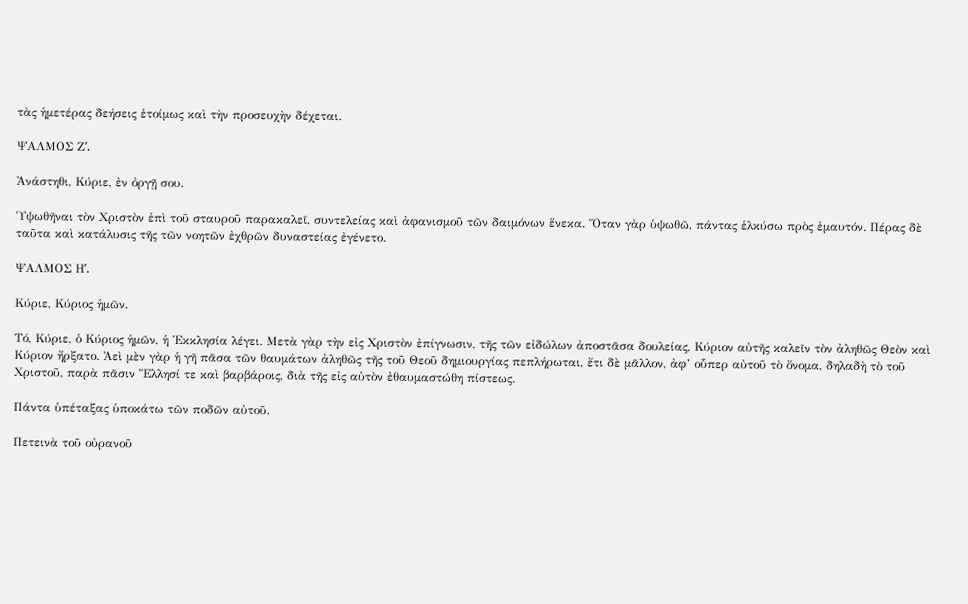τὰς ἡμετέρας δεήσεις ἑτοίμως καὶ τὴν προσευχὴν δέχεται.

ΨΑΛΜΟΣ Ζʹ.

Ἀνάστηθι, Κύριε, ἐν ὀργῇ σου.

Ὑψωθῆναι τὸν Χριστὸν ἐπὶ τοῦ σταυροῦ παρακαλεῖ, συντελείας καὶ ἀφανισμοῦ τῶν δαιμόνων ἕνεκα. Ὅταν γὰρ ὑψωθῶ, πάντας ἑλκύσω πρὸς ἐμαυτόν. Πέρας δὲ ταῦτα καὶ κατάλυσις τῆς τῶν νοητῶν ἐχθρῶν δυναστείας ἐγένετο.

ΨΑΛΜΟΣ Ηʹ.

Κύριε, Κύριος ἡμῶν.

Τό, Κύριε, ὁ Κύριος ἡμῶν, ἡ Ἐκκλησία λέγει. Μετὰ γὰρ τὴν εἰς Χριστὸν ἐπίγνωσιν, τῆς τῶν εἰδώλων ἀποστᾶσα δουλείας, Κύριον αὐτῆς καλεῖν τὸν ἀληθῶς Θεὸν καὶ Κύριον ἤρξατο. Ἀεὶ μὲν γὰρ ἡ γῆ πᾶσα τῶν θαυμάτων ἀληθῶς τῆς τοῦ Θεοῦ δημιουργίας πεπλήρωται, ἔτι δὲ μᾶλλον, ἀφ’ οὗπερ αὐτοῦ τὸ ὄνομα, δηλαδὴ τὸ τοῦ Χριστοῦ, παρὰ πᾶσιν Ἕλλησί τε καὶ βαρβάροις, διὰ τῆς εἰς αὐτὸν ἐθαυμαστώθη πίστεως.

Πάντα ὑπέταξας ὑποκάτω τῶν ποδῶν αὐτοῦ.

Πετεινὰ τοῦ οὐρανοῦ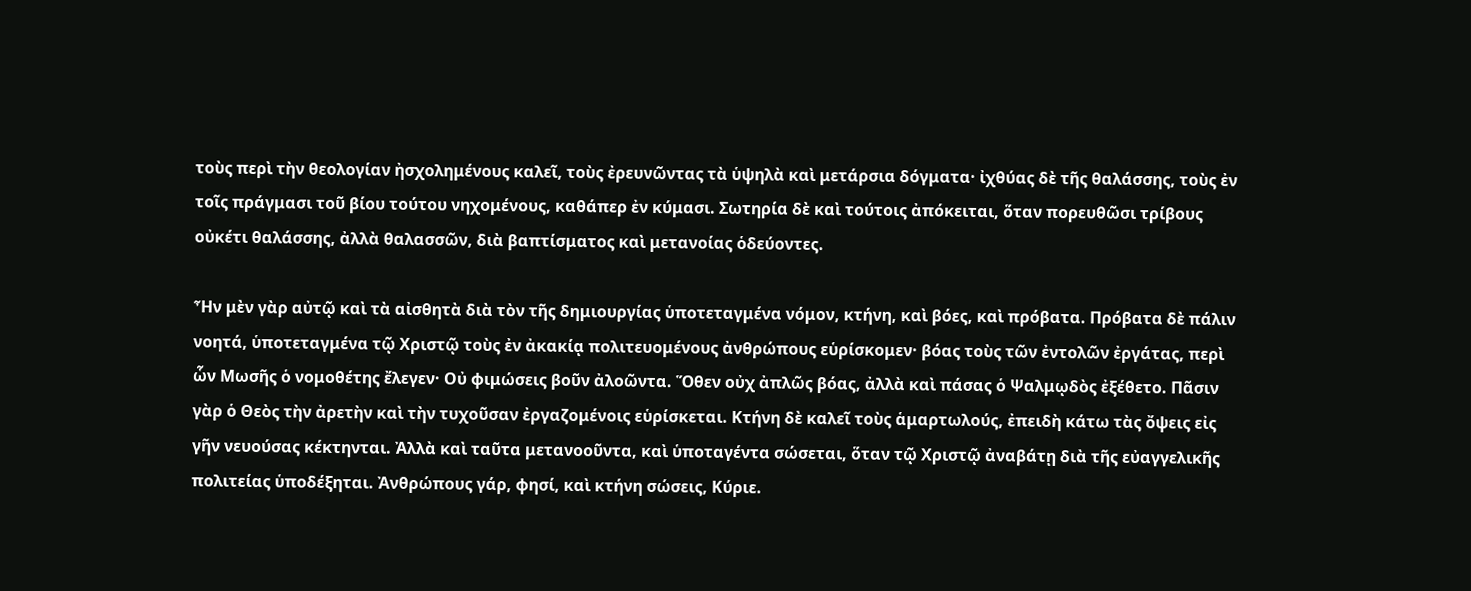τοὺς περὶ τὴν θεολογίαν ἠσχολημένους καλεῖ, τοὺς ἐρευνῶντας τὰ ὑψηλὰ καὶ μετάρσια δόγματα· ἰχθύας δὲ τῆς θαλάσσης, τοὺς ἐν τοῖς πράγμασι τοῦ βίου τούτου νηχομένους, καθάπερ ἐν κύμασι. Σωτηρία δὲ καὶ τούτοις ἀπόκειται, ὅταν πορευθῶσι τρίβους οὐκέτι θαλάσσης, ἀλλὰ θαλασσῶν, διὰ βαπτίσματος καὶ μετανοίας ὁδεύοντες.

Ἦν μὲν γὰρ αὐτῷ καὶ τὰ αἰσθητὰ διὰ τὸν τῆς δημιουργίας ὑποτεταγμένα νόμον, κτήνη, καὶ βόες, καὶ πρόβατα. Πρόβατα δὲ πάλιν νοητά, ὑποτεταγμένα τῷ Χριστῷ τοὺς ἐν ἀκακίᾳ πολιτευομένους ἀνθρώπους εὑρίσκομεν· βόας τοὺς τῶν ἐντολῶν ἐργάτας, περὶ ὧν Μωσῆς ὁ νομοθέτης ἔλεγεν· Οὐ φιμώσεις βοῦν ἀλοῶντα. Ὅθεν οὐχ ἀπλῶς βόας, ἀλλὰ καὶ πάσας ὁ Ψαλμῳδὸς ἐξέθετο. Πᾶσιν γὰρ ὁ Θεὸς τὴν ἀρετὴν καὶ τὴν τυχοῦσαν ἐργαζομένοις εὑρίσκεται. Κτήνη δὲ καλεῖ τοὺς ἁμαρτωλούς, ἐπειδὴ κάτω τὰς ὄψεις εἰς γῆν νευούσας κέκτηνται. Ἀλλὰ καὶ ταῦτα μετανοοῦντα, καὶ ὑποταγέντα σώσεται, ὅταν τῷ Χριστῷ ἀναβάτῃ διὰ τῆς εὐαγγελικῆς πολιτείας ὑποδέξηται. Ἀνθρώπους γάρ, φησί, καὶ κτήνη σώσεις, Κύριε.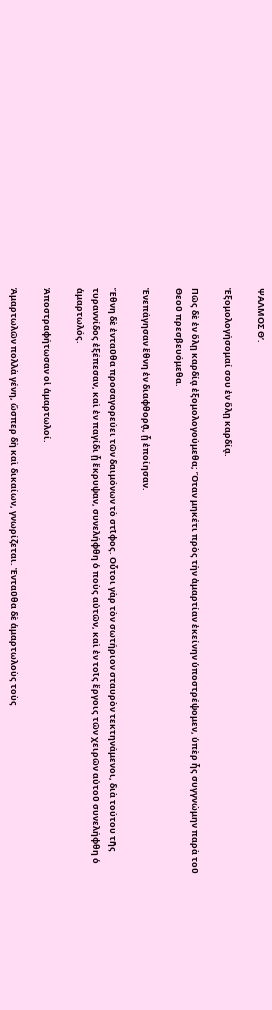ΨΑΛΜΟΣ Θʹ.

Ἐξομολογήσομαί σου ἐν ὅλῃ καρδίᾳ.

Πῶς δὲ ἐν ὅλῃ καρδίᾳ ἐξομολογούμεθα; Ὅταν μηκέτι πρὸς τὴν ἀμαρτίαν ἐκείνην ὑποστρέψομεν, ὑπὲρ ἧς συγγνώμην παρὰ τοῦ Θεοῦ πρεσβευόμεθα.

Ἐνεπάγησαν ἔθνη ἐν διαφθορᾷ, ᾗ ἐποίησαν.

Ἔθνη δὲ ἐνταῦθα προσαγορεύει τῶν δαιμόνων τὸ στῖφος. Οὗτοι γὰρ τὸν σωτήριον σταυρὸν τεκτηνάμενοι, διὰ τούτου τῆς τυραννίδος ἐξέπεσαν, καὶ ἐν παγίδι ᾗ ἔκρυψαν, συνελήφθη ὁ ποὺς αὐτῶν, καὶ ἐν τοῖς ἔργοις τῶν χειρῶν αὐτοῦ συνελήφθη ὁ ἁμαρτωλός.

Ἀποστραφήτωσαν οἱ ἁμαρτωλοί.

Ἁμαρτωλῶν πολλὰ γένη, ὥσπερ δὴ καὶ δικαίων, γνωρίζεται. Ἐνταῦθα δὲ ἁμαρτωλοὺς τοὺς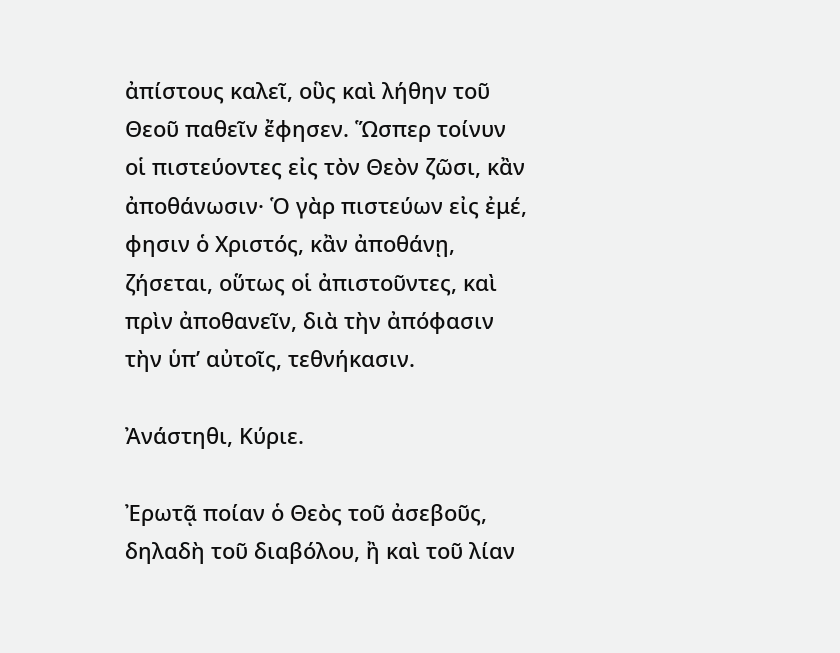ἀπίστους καλεῖ, οὓς καὶ λήθην τοῦ Θεοῦ παθεῖν ἔφησεν. Ὥσπερ τοίνυν οἱ πιστεύοντες εἰς τὸν Θεὸν ζῶσι, κἂν ἀποθάνωσιν· Ὁ γὰρ πιστεύων εἰς ἐμέ, φησιν ὁ Χριστός, κἂν ἀποθάνῃ, ζήσεται, οὕτως οἱ ἀπιστοῦντες, καὶ πρὶν ἀποθανεῖν, διὰ τὴν ἀπόφασιν τὴν ὑπ’ αὐτοῖς, τεθνήκασιν.

Ἀνάστηθι, Κύριε.

Ἐρωτᾷ ποίαν ὁ Θεὸς τοῦ ἀσεβοῦς, δηλαδὴ τοῦ διαβόλου, ἢ καὶ τοῦ λίαν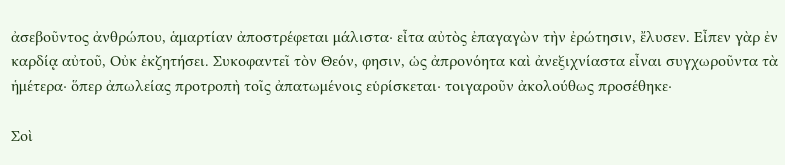ἀσεβοῦντος ἀνθρώπου, ἁμαρτίαν ἀποστρέφεται μάλιστα· εἶτα αὐτὸς ἐπαγαγὼν τὴν ἐρώτησιν, ἔλυσεν. Εἶπεν γὰρ ἐν καρδίᾳ αὐτοῦ, Οὐκ ἐκζητήσει. Συκοφαντεῖ τὸν Θεόν, φησιν, ὡς ἀπρονόητα καὶ ἀνεξιχνίαστα εἶναι συγχωροῦντα τὰ ἡμέτερα· ὅπερ ἀπωλείας προτροπὴ τοῖς ἀπατωμένοις εὑρίσκεται· τοιγαροῦν ἀκολούθως προσέθηκε·

Σοὶ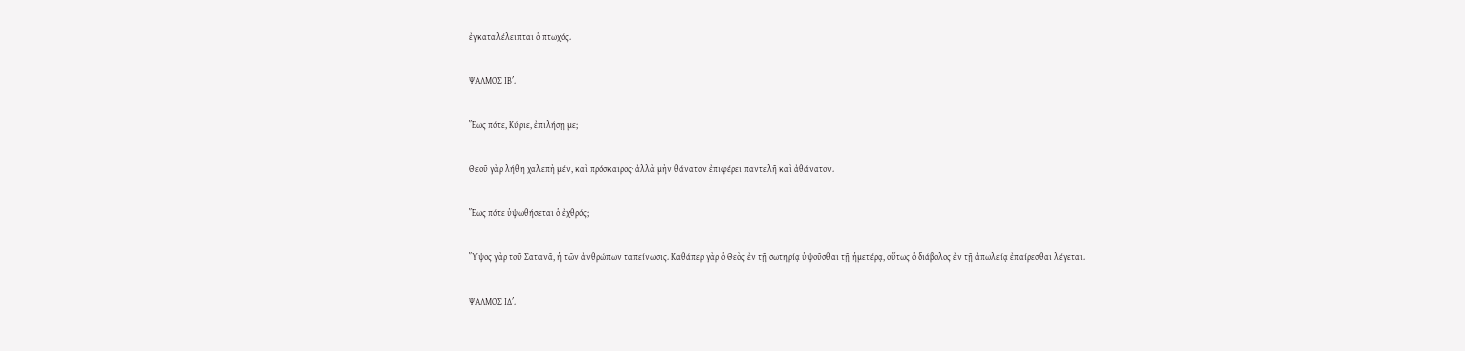ἐγκαταλέλειπται ὁ πτωχός.

ΨΑΛΜΟΣ ΙΒʹ.

Ἕως πότε, Κύριε, ἐπιλήσῃ με;

Θεοῦ γὰρ λήθη χαλεπὴ μέν, καὶ πρόσκαιρος· ἀλλὰ μὴν θάνατον ἐπιφέρει παντελῆ καὶ ἀθάνατον.

Ἕως πότε ὑψωθήσεται ὁ ἐχθρός;

Ὕψος γὰρ τοῦ Σατανᾶ, ἡ τῶν ἀνθρώπων ταπείνωσις. Καθάπερ γὰρ ὁ Θεὸς ἐν τῇ σωτηρίᾳ ὑψοῦσθαι τῇ ἡμετέρᾳ, οὕτως ὁ διάβολος ἐν τῇ ἀπωλείᾳ ἐπαίρεσθαι λέγεται.

ΨΑΛΜΟΣ ΙΔʹ.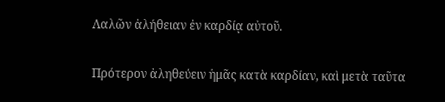Λαλῶν ἀλήθειαν ἐν καρδίᾳ αὐτοῦ.

Πρότερον ἀληθεύειν ἡμᾶς κατὰ καρδίαν, καὶ μετὰ ταῦτα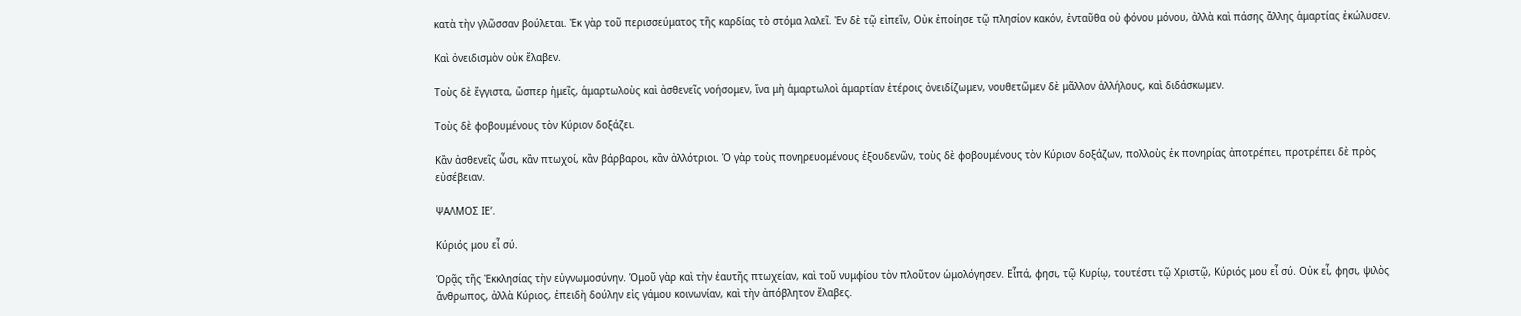κατὰ τὴν γλῶσσαν βούλεται. Ἐκ γὰρ τοῦ περισσεύματος τῆς καρδίας τὸ στόμα λαλεῖ. Ἐν δὲ τῷ εἰπεῖν, Οὐκ ἐποίησε τῷ πλησίον κακόν, ἐνταῦθα οὐ φόνου μόνου, ἀλλὰ καὶ πάσης ἄλλης ἁμαρτίας ἐκώλυσεν.

Καὶ ὀνειδισμὸν οὐκ ἔλαβεν.

Τοὺς δὲ ἔγγιστα, ὥσπερ ἡμεῖς, ἁμαρτωλοὺς καὶ ἀσθενεῖς νοήσομεν, ἵνα μὴ ἁμαρτωλοὶ ἁμαρτίαν ἑτέροις ὀνειδίζωμεν, νουθετῶμεν δὲ μᾶλλον ἀλλήλους, καὶ διδάσκωμεν.

Τοὺς δὲ φοβουμένους τὸν Κύριον δοξάζει.

Κἂν ἀσθενεῖς ὦσι, κἂν πτωχοί, κἂν βάρβαροι, κἂν ἀλλότριοι. Ὁ γὰρ τοὺς πονηρευομένους ἐξουδενῶν, τοὺς δὲ φοβουμένους τὸν Κύριον δοξάζων, πολλοὺς ἐκ πονηρίας ἀποτρέπει, προτρέπει δὲ πρὸς εὐσέβειαν.

ΨΑΛΜΟΣ ΙΕʹ.

Κύριός μου εἶ σύ.

Ὁρᾷς τῆς Ἐκκλησίας τὴν εὐγνωμοσύνην. Ὁμοῦ γὰρ καὶ τὴν ἑαυτῆς πτωχείαν, καὶ τοῦ νυμφίου τὸν πλοῦτον ὡμολόγησεν. Εἶπά, φησι, τῷ Κυρίῳ, τουτέστι τῷ Χριστῷ, Κύριός μου εἶ σύ. Οὐκ εἶ, φησι, ψιλὸς ἄνθρωπος, ἀλλὰ Κύριος, ἐπειδὴ δούλην εἰς γάμου κοινωνίαν, καὶ τὴν ἀπόβλητον ἔλαβες.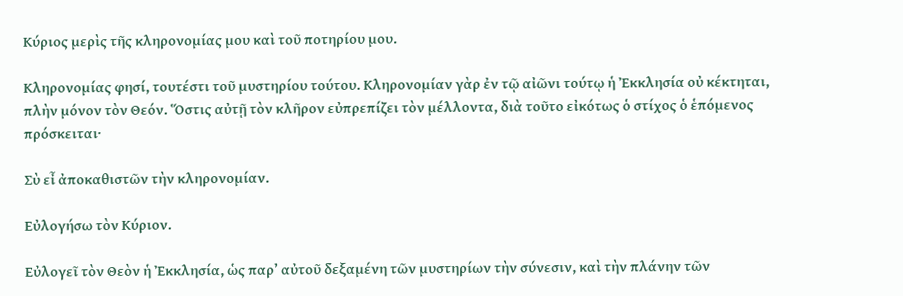Κύριος μερὶς τῆς κληρονομίας μου καὶ τοῦ ποτηρίου μου.

Κληρονομίας φησί, τουτέστι τοῦ μυστηρίου τούτου. Κληρονομίαν γὰρ ἐν τῷ αἰῶνι τούτῳ ἡ Ἐκκλησία οὐ κέκτηται, πλὴν μόνον τὸν Θεόν. Ὅστις αὐτῇ τὸν κλῆρον εὐπρεπίζει τὸν μέλλοντα, διὰ τοῦτο εἰκότως ὁ στίχος ὁ ἑπόμενος πρόσκειται·

Σὺ εἶ ἀποκαθιστῶν τὴν κληρονομίαν.

Εὐλογήσω τὸν Κύριον.

Εὐλογεῖ τὸν Θεὸν ἡ Ἐκκλησία, ὡς παρ’ αὐτοῦ δεξαμένη τῶν μυστηρίων τὴν σύνεσιν, καὶ τὴν πλάνην τῶν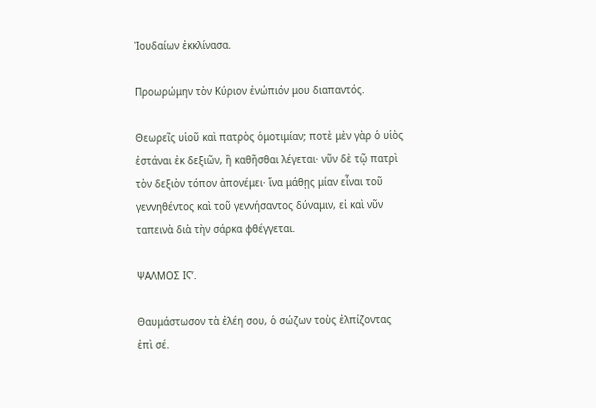Ἰουδαίων ἐκκλίνασα.

Προωρώμην τὸν Κύριον ἐνώπιόν μου διαπαντός.

Θεωρεῖς υἱοῦ καὶ πατρὸς ὁμοτιμίαν; ποτὲ μὲν γὰρ ὁ υἱὸς ἑστάναι ἐκ δεξιῶν, ἢ καθῆσθαι λέγεται· νῦν δὲ τῷ πατρὶ τὸν δεξιὸν τόπον ἀπονέμει· ἵνα μάθῃς μίαν εἶναι τοῦ γεννηθέντος καὶ τοῦ γεννήσαντος δύναμιν, εἰ καὶ νῦν ταπεινὰ διὰ τὴν σάρκα φθέγγεται.

ΨΑΛΜΟΣ ΙϚʹ.

Θαυμάστωσον τὰ ἐλέη σου, ὁ σώζων τοὺς ἐλπίζοντας ἐπὶ σέ.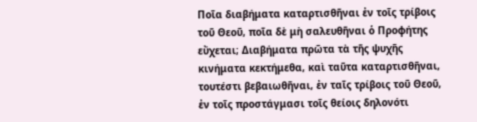Ποῖα διαβήματα καταρτισθῆναι ἐν τοῖς τρίβοις τοῦ Θεοῦ, ποῖα δὲ μὴ σαλευθῆναι ὁ Προφήτης εὔχεται; Διαβήματα πρῶτα τὰ τῆς ψυχῆς κινήματα κεκτήμεθα, καὶ ταῦτα καταρτισθῆναι, τουτέστι βεβαιωθῆναι, ἐν ταῖς τρίβοις τοῦ Θεοῦ, ἐν τοῖς προστάγμασι τοῖς θείοις δηλονότι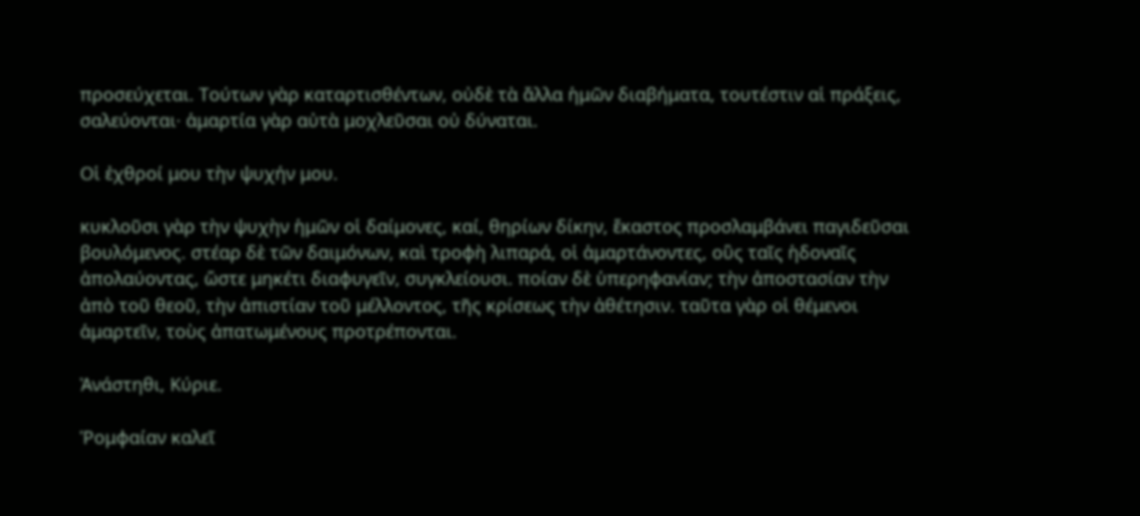προσεύχεται. Τούτων γὰρ καταρτισθέντων, οὐδὲ τὰ ἄλλα ἡμῶν διαβήματα, τουτέστιν αἱ πράξεις, σαλεύονται· ἁμαρτία γὰρ αὐτὰ μοχλεῦσαι οὐ δύναται.

Οἱ ἐχθροί μου τὴν ψυχήν μου.

κυκλοῦσι γὰρ τὴν ψυχὴν ἡμῶν οἱ δαίμονες, καί, θηρίων δίκην, ἕκαστος προσλαμβάνει παγιδεῦσαι βουλόμενος. στέαρ δὲ τῶν δαιμόνων, καὶ τροφὴ λιπαρά, οἱ ἁμαρτάνοντες, οὓς ταῖς ἡδοναῖς ἀπολαύοντας, ὥστε μηκέτι διαφυγεῖν, συγκλείουσι. ποίαν δὲ ὑπερηφανίαν; τὴν ἀποστασίαν τὴν ἀπὸ τοῦ θεοῦ, τὴν ἀπιστίαν τοῦ μέλλοντος, τῆς κρίσεως τὴν ἀθέτησιν. ταῦτα γὰρ οἱ θέμενοι ἁμαρτεῖν, τοὺς ἀπατωμένους προτρέπονται.

Ἀνάστηθι, Κύριε.

Ῥομφαίαν καλεῖ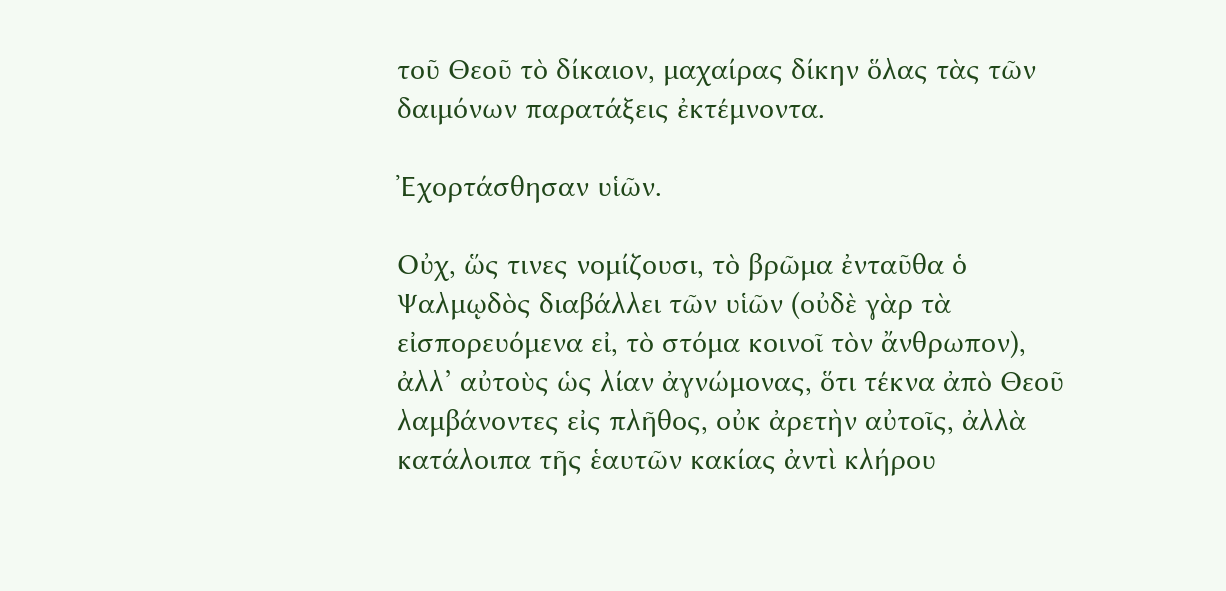τοῦ Θεοῦ τὸ δίκαιον, μαχαίρας δίκην ὅλας τὰς τῶν δαιμόνων παρατάξεις ἐκτέμνοντα.

Ἐχορτάσθησαν υἱῶν.

Οὐχ, ὥς τινες νομίζουσι, τὸ βρῶμα ἐνταῦθα ὁ Ψαλμῳδὸς διαβάλλει τῶν υἱῶν (οὐδὲ γὰρ τὰ εἰσπορευόμενα εἰ, τὸ στόμα κοινοῖ τὸν ἄνθρωπον), ἀλλ’ αὐτοὺς ὡς λίαν ἀγνώμονας, ὅτι τέκνα ἀπὸ Θεοῦ λαμβάνοντες εἰς πλῆθος, οὐκ ἀρετὴν αὐτοῖς, ἀλλὰ κατάλοιπα τῆς ἑαυτῶν κακίας ἀντὶ κλήρου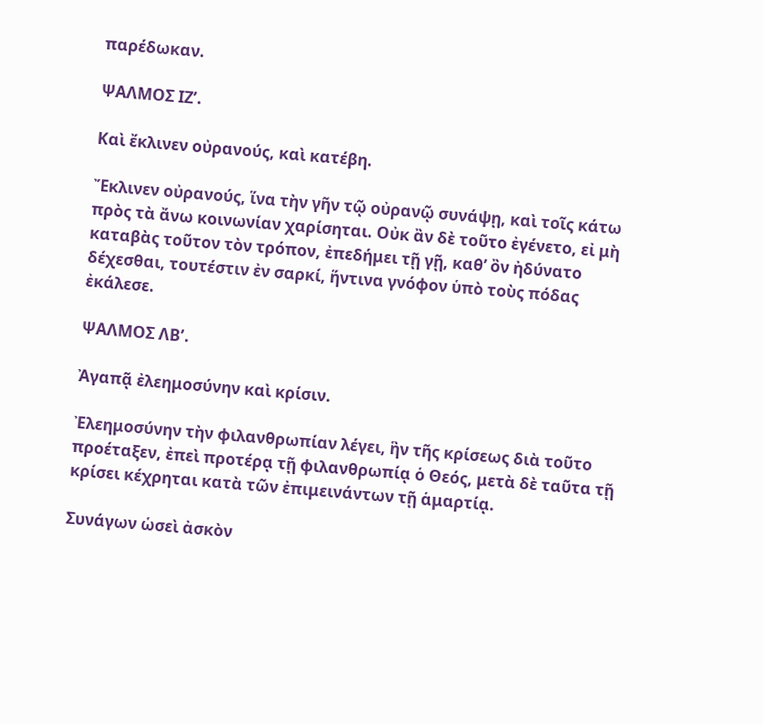παρέδωκαν.

ΨΑΛΜΟΣ ΙΖʹ.

Καὶ ἔκλινεν οὐρανούς, καὶ κατέβη.

Ἔκλινεν οὐρανούς, ἵνα τὴν γῆν τῷ οὐρανῷ συνάψῃ, καὶ τοῖς κάτω πρὸς τὰ ἄνω κοινωνίαν χαρίσηται. Οὐκ ἂν δὲ τοῦτο ἐγένετο, εἰ μὴ καταβὰς τοῦτον τὸν τρόπον, ἐπεδήμει τῇ γῇ, καθ’ ὂν ἠδύνατο δέχεσθαι, τουτέστιν ἐν σαρκί, ἥντινα γνόφον ὑπὸ τοὺς πόδας ἐκάλεσε.

ΨΑΛΜΟΣ ΛΒʹ.

Ἀγαπᾷ ἐλεημοσύνην καὶ κρίσιν.

Ἐλεημοσύνην τὴν φιλανθρωπίαν λέγει, ἣν τῆς κρίσεως διὰ τοῦτο προέταξεν, ἐπεὶ προτέρᾳ τῇ φιλανθρωπίᾳ ὁ Θεός, μετὰ δὲ ταῦτα τῇ κρίσει κέχρηται κατὰ τῶν ἐπιμεινάντων τῇ ἁμαρτίᾳ.

Συνάγων ὡσεὶ ἀσκὸν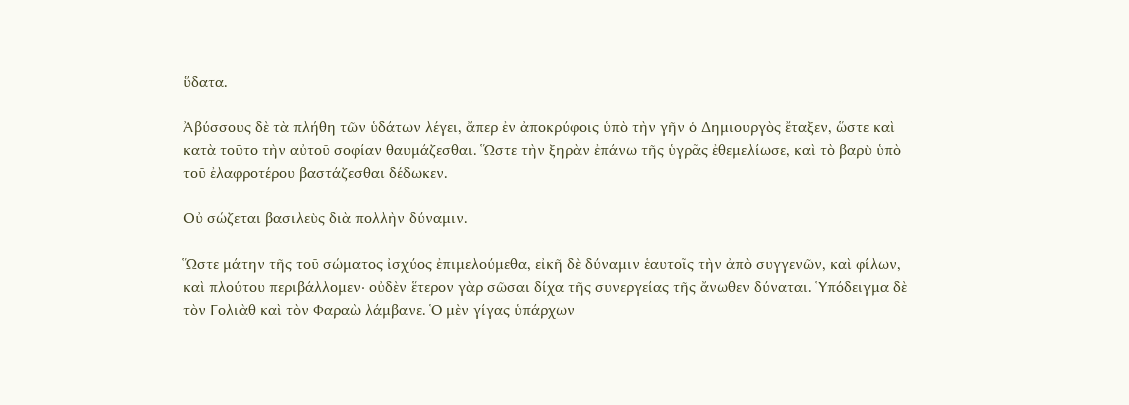ὕδατα.

Ἀβύσσους δὲ τὰ πλήθη τῶν ὑδάτων λέγει, ἄπερ ἐν ἀποκρύφοις ὑπὸ τὴν γῆν ὁ Δημιουργὸς ἔταξεν, ὥστε καὶ κατὰ τοῦτο τὴν αὐτοῦ σοφίαν θαυμάζεσθαι. Ὥστε τὴν ξηρὰν ἐπάνω τῆς ὑγρᾶς ἐθεμελίωσε, καὶ τὸ βαρὺ ὑπὸ τοῦ ἐλαφροτέρου βαστάζεσθαι δέδωκεν.

Οὐ σώζεται βασιλεὺς διὰ πολλὴν δύναμιν.

Ὥστε μάτην τῆς τοῦ σώματος ἰσχύος ἐπιμελούμεθα, εἰκῆ δὲ δύναμιν ἑαυτοῖς τὴν ἀπὸ συγγενῶν, καὶ φίλων, καὶ πλούτου περιβάλλομεν· οὐδὲν ἕτερον γὰρ σῶσαι δίχα τῆς συνεργείας τῆς ἄνωθεν δύναται. Ὑπόδειγμα δὲ τὸν Γολιὰθ καὶ τὸν Φαραὼ λάμβανε. Ὁ μὲν γίγας ὑπάρχων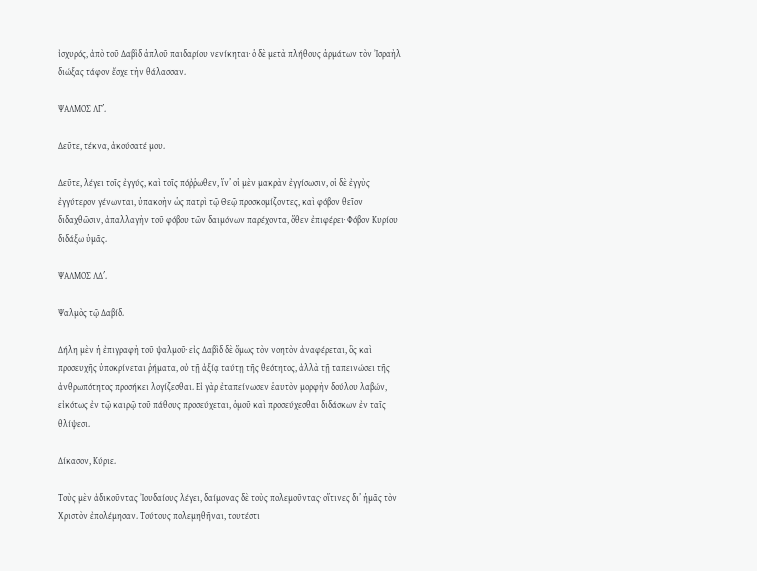ἰσχυρός, ἀπὸ τοῦ Δαβὶδ ἁπλοῦ παιδαρίου νενίκηται· ὁ δὲ μετὰ πλήθους ἁρμάτων τὸν Ἰσραὴλ διώξας τάφον ἔσχε τὴν θάλασσαν.

ΨΑΛΜΟΣ ΛΓʹ.

Δεῦτε, τέκνα, ἀκούσατέ μου.

Δεῦτε, λέγει τοῖς ἐγγύς, καὶ τοῖς πόῤῥωθεν, ἵν’ οἱ μὲν μακρὰν ἐγγίσωσιν, οἱ δὲ ἐγγὺς ἐγγύτερον γένωνται, ὑπακοὴν ὡς πατρὶ τῷ Θεῷ προσκομίζοντες, καὶ φόβον θεῖον διδαχθῶσιν, ἀπαλλαγὴν τοῦ φόβου τῶν δαιμόνων παρέχοντα, ὅθεν ἐπιφέρει· Φόβον Κυρίου διδάξω ὑμᾶς.

ΨΑΛΜΟΣ ΛΔʹ.

Ψαλμὸς τῷ Δαβίδ.

Δήλη μὲν ἡ ἐπιγραφὴ τοῦ ψαλμοῦ· εἰς Δαβὶδ δὲ ὅμως τὸν νοητὸν ἀναφέρεται, ὃς καὶ προσευχῆς ὑποκρίνεται ῥήματα, οὐ τῇ ἀξίᾳ ταύτῃ τῆς θεότητος, ἀλλὰ τῇ ταπεινώσει τῆς ἀνθρωπότητος προσήκει λογίζεσθαι. Εἰ γὰρ ἐταπείνωσεν ἑαυτὸν μορφὴν δούλου λαβών, εἰκότως ἐν τῷ καιρῷ τοῦ πάθους προσεύχεται, ὁμοῦ καὶ προσεύχεσθαι διδάσκων ἐν ταῖς θλίψεσι.

Δίκασον, Κύριε.

Τοὺς μὲν ἀδικοῦντας Ἰουδαίους λέγει, δαίμονας δὲ τοὺς πολεμοῦντας· οἵτινες δι’ ἡμᾶς τὸν Χριστὸν ἐπολέμησαν. Τούτους πολεμηθῆναι, τουτέστι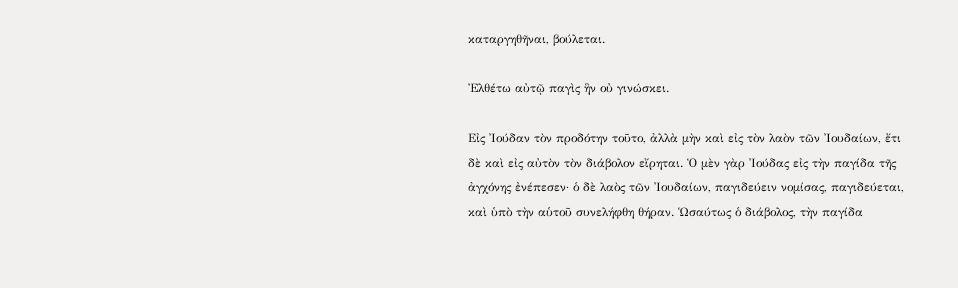καταργηθῆναι, βούλεται.

Ἐλθέτω αὐτῷ παγὶς ἣν οὐ γινώσκει.

Εἰς Ἰούδαν τὸν προδότην τοῦτο, ἀλλὰ μὴν καὶ εἰς τὸν λαὸν τῶν Ἰουδαίων, ἔτι δὲ καὶ εἰς αὐτὸν τὸν διάβολον εἴρηται. Ὁ μὲν γὰρ Ἰούδας εἰς τὴν παγίδα τῆς ἀγχόνης ἐνέπεσεν· ὁ δὲ λαὸς τῶν Ἰουδαίων, παγιδεύειν νομίσας, παγιδεύεται, καὶ ὑπὸ τὴν αὑτοῦ συνελήφθη θήραν. Ὡσαύτως ὁ διάβολος, τὴν παγίδα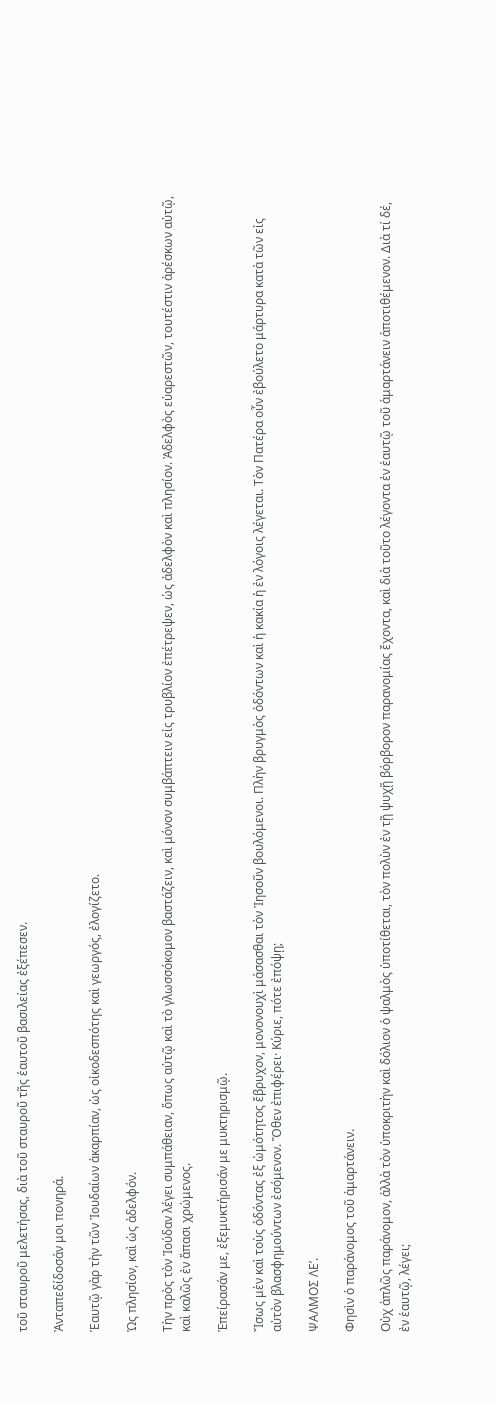τοῦ σταυροῦ μελετήσας, διὰ τοῦ σταυροῦ τῆς ἑαυτοῦ βασιλείας ἐξέπεσεν.

Ἀνταπεδίδοσάν μοι πονηρά.

Ἑαυτῷ γὰρ τὴν τῶν Ἰουδαίων ἀκαρπίαν, ὡς οἰκοδεσπότης καὶ γεωργός, ἐλογίζετο.

Ὡς πλησίον, καὶ ὡς ἀδελφόν.

Τὴν πρὸς τὸν Ἰούδαν λέγει συμπάθειαν, ὅπως αὐτῷ καὶ τὸ γλωσσόκομον βαστάζειν, καὶ μόνον συμβάπτειν εἰς τρυβλίον ἐπέτρεψεν, ὡς ἀδελφὸν καὶ πλησίον. Ἀδελφὸς εὐαρεστῶν, τουτέστιν ἀρέσκων αὐτῷ, καὶ καλῶς ἐν ἄπασι χρώμενος.

Ἐπείρασάν με, ἐξεμυκτήρισάν με μυκτηρισμῷ.

Ἴσως μὲν καὶ τοὺς ὀδόντας ἐξ ὠμότητος ἔβρυχον, μονονουχὶ μάσασθαι τὸν Ἰησοῦν βουλόμενοι. Πλὴν βρυγμὸς ὀδόντων καὶ ἡ κακία ἡ ἐν λόγοις λέγεται. Τὸν Πατέρα οὖν ἐβούλετο μάρτυρα κατὰ τῶν εἰς αὐτὸν βλασφημούντων ἐσόμενον. Ὅθεν ἐπιφέρει· Κύριε, πότε ἐπόψῃ;

ΨΑΛΜΟΣ ΛΕʹ.

Φησὶν ὁ παράνομος τοῦ ἁμαρτάνειν.

Οὐχ ἀπλῶς παράνομον, ἀλλὰ τὸν ὑποκριτὴν καὶ δόλιον ὁ ψαλμὸς ὑποτίθεται, τὸν πολὺν ἐν τῇ ψυχῇ βόρβορον παρανομίας ἔχοντα, καὶ διὰ τοῦτο λέγοντα ἐν ἑαυτῷ τοῦ ἁμαρτάνειν ἀποτιθέμενον. Διὰ τί δέ, ἐν ἑαυτῷ, λέγει;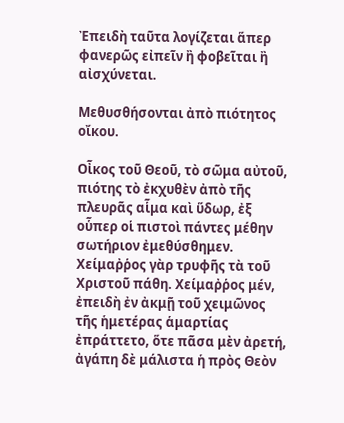Ἐπειδὴ ταῦτα λογίζεται ἅπερ φανερῶς εἰπεῖν ἢ φοβεῖται ἢ αἰσχύνεται.

Μεθυσθήσονται ἀπὸ πιότητος οἴκου.

Οἶκος τοῦ Θεοῦ, τὸ σῶμα αὐτοῦ, πιότης τὸ ἐκχυθὲν ἀπὸ τῆς πλευρᾶς αἷμα καὶ ὕδωρ, ἐξ οὗπερ οἱ πιστοὶ πάντες μέθην σωτήριον ἐμεθύσθημεν. Χείμαῤῥος γὰρ τρυφῆς τὰ τοῦ Χριστοῦ πάθη. Χείμαῤῥος μέν, ἐπειδὴ ἐν ἀκμῇ τοῦ χειμῶνος τῆς ἡμετέρας ἁμαρτίας ἐπράττετο, ὅτε πᾶσα μὲν ἀρετή, ἀγάπη δὲ μάλιστα ἡ πρὸς Θεὸν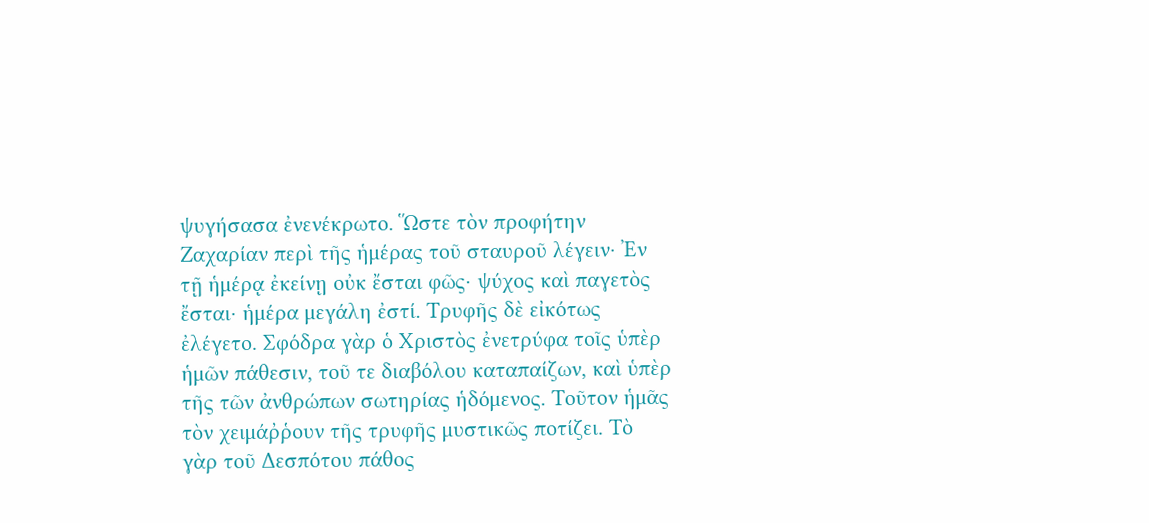ψυγήσασα ἐνενέκρωτο. Ὥστε τὸν προφήτην Ζαχαρίαν περὶ τῆς ἡμέρας τοῦ σταυροῦ λέγειν· Ἐν τῇ ἡμέρᾳ ἐκείνῃ οὐκ ἔσται φῶς· ψύχος καὶ παγετὸς ἔσται· ἡμέρα μεγάλη ἐστί. Τρυφῆς δὲ εἰκότως ἐλέγετο. Σφόδρα γὰρ ὁ Χριστὸς ἐνετρύφα τοῖς ὑπὲρ ἡμῶν πάθεσιν, τοῦ τε διαβόλου καταπαίζων, καὶ ὑπὲρ τῆς τῶν ἀνθρώπων σωτηρίας ἡδόμενος. Τοῦτον ἡμᾶς τὸν χειμάῤῥουν τῆς τρυφῆς μυστικῶς ποτίζει. Τὸ γὰρ τοῦ Δεσπότου πάθος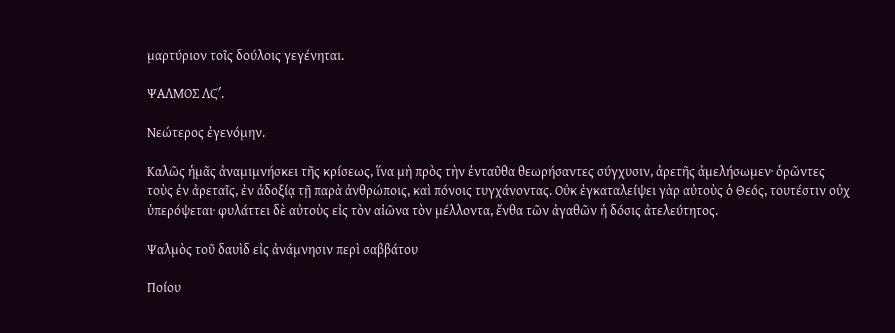μαρτύριον τοῖς δούλοις γεγένηται.

ΨΑΛΜΟΣ ΛϚʹ.

Νεώτερος ἐγενόμην.

Καλῶς ἡμᾶς ἀναμιμνήσκει τῆς κρίσεως, ἵνα μὴ πρὸς τὴν ἐνταῦθα θεωρήσαντες σύγχυσιν, ἀρετῆς ἀμελήσωμεν· ὁρῶντες τοὺς ἐν ἀρεταῖς, ἐν ἀδοξίᾳ τῇ παρὰ ἀνθρώποις, καὶ πόνοις τυγχάνοντας. Οὐκ ἐγκαταλείψει γὰρ αὐτοὺς ὁ Θεός, τουτέστιν οὐχ ὑπερόψεται· φυλάττει δὲ αὐτοὺς εἰς τὸν αἰῶνα τὸν μέλλοντα, ἔνθα τῶν ἀγαθῶν ἡ δόσις ἀτελεύτητος.

Ψαλμὸς τοῦ δαυὶδ εἰς ἀνάμνησιν περὶ σαββάτου

Ποίου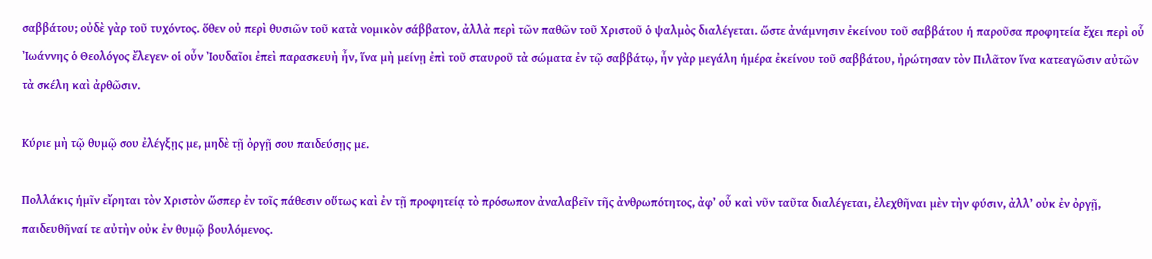σαββάτου; οὐδὲ γὰρ τοῦ τυχόντος. ὅθεν οὐ περὶ θυσιῶν τοῦ κατὰ νομικὸν σάββατον, ἀλλὰ περὶ τῶν παθῶν τοῦ Χριστοῦ ὁ ψαλμὸς διαλέγεται. ὥστε ἀνάμνησιν ἐκείνου τοῦ σαββάτου ἡ παροῦσα προφητεία ἔχει περὶ οὗ Ἰωάννης ὁ Θεολόγος ἔλεγεν· οἱ οὖν Ἰουδαῖοι ἐπεὶ παρασκευὴ ἦν, ἵνα μὴ μείνῃ ἐπὶ τοῦ σταυροῦ τὰ σώματα ἐν τῷ σαββάτῳ, ἦν γὰρ μεγάλη ἡμέρα ἐκείνου τοῦ σαββάτου, ἠρώτησαν τὸν Πιλᾶτον ἵνα κατεαγῶσιν αὐτῶν τὰ σκέλη καὶ ἀρθῶσιν.

Κύριε μὴ τῷ θυμῷ σου ἐλέγξῃς με, μηδὲ τῇ ὀργῇ σου παιδεύσῃς με.

Πολλάκις ἡμῖν εἴρηται τὸν Χριστὸν ὥσπερ ἐν τοῖς πάθεσιν οὕτως καὶ ἐν τῇ προφητείᾳ τὸ πρόσωπον ἀναλαβεῖν τῆς ἀνθρωπότητος, ἀφ’ οὗ καὶ νῦν ταῦτα διαλέγεται, ἐλεχθῆναι μὲν τὴν φύσιν, ἀλλ’ οὐκ ἐν ὀργῇ, παιδευθῆναί τε αὐτὴν οὐκ ἐν θυμῷ βουλόμενος.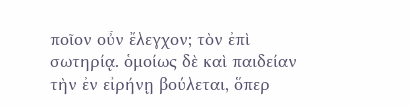ποῖον οὖν ἔλεγχον; τὸν ἐπὶ σωτηρίᾳ. ὁμοίως δὲ καὶ παιδείαν τὴν ἐν εἰρήνῃ βούλεται, ὅπερ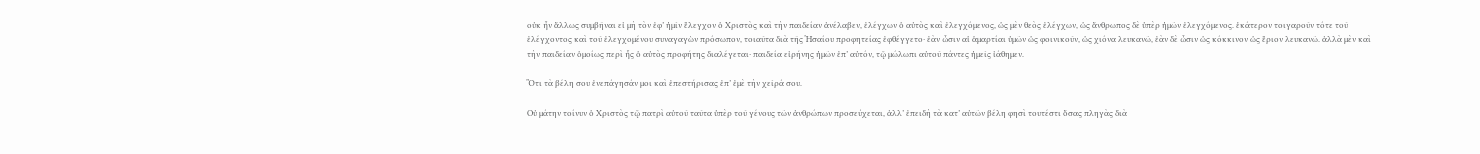οὐκ ἦν ἄλλως συμβῆναι εἰ μὴ τὸν ἐφ’ ἡμῖν ἔλεγχον ὁ Χριστὸς καὶ τὴν παιδείαν ἀνέλαβεν, ἐλέγχων ὁ αὐτὸς καὶ ἐλεγχόμενος, ὡς μὲν θεὸς ἐλέγχων, ὡς ἄνθρωπος δὲ ὑπὲρ ἡμῶν ἐλεγχόμενος. ἑκάτερον τοιγαροῦν τότε τοῦ ἐλέγχοντος καὶ τοῦ ἐλεγχομένου συναγαγὼν πρόσωπον, τοιαῦτα διὰ τῆς Ἡσαίου προφητείας ἐφθέγγετο· ἐὰν ὦσιν αἱ ἁμαρτίαι ὑμῶν ὡς φοινικοῦν, ὡς χιόνα λευκανῶ, ἐὰν δὲ ὦσιν ὡς κόκκινον ὡς ἔριον λευκανῶ. ἀλλὰ μὲν καὶ τὴν παιδείαν ὁμοίως περὶ ἧς ὁ αὐτὸς προφήτης διαλέγεται· παιδεία εἰρήνης ἡμῶν ἐπ’ αὐτόν, τῷ μώλωπι αὐτοῦ πάντες ἡμεῖς ἰάθημεν.

Ὅτι τὰ βέλη σου ἐνεπάγησάν μοι καὶ ἐπεστήρισας ἐπ’ ἐμὲ τὴν χεῖρά σου.

Οὐ μάτην τοίνυν ὁ Χριστὸς τῷ πατρὶ αὐτοῦ ταῦτα ὑπὲρ τοῦ γένους τῶν ἀνθρώπων προσεύχεται, ἀλλ’ ἐπειδὴ τὰ κατ’ αὐτῶν βέλη φησὶ τουτέστι ὅσας πληγὰς διὰ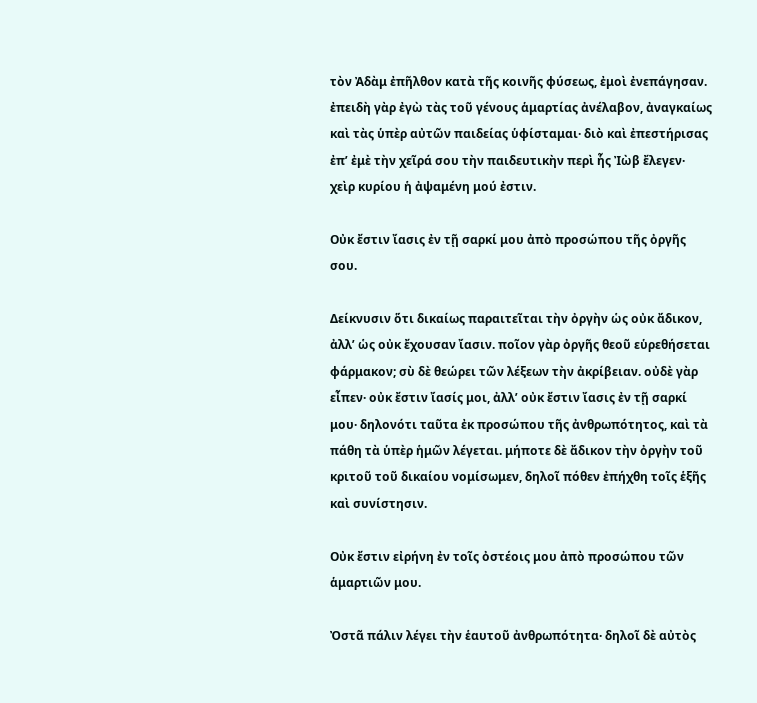τὸν Ἀδὰμ ἐπῆλθον κατὰ τῆς κοινῆς φύσεως, ἐμοὶ ἐνεπάγησαν. ἐπειδὴ γὰρ ἐγὼ τὰς τοῦ γένους ἁμαρτίας ἀνέλαβον, ἀναγκαίως καὶ τὰς ὑπὲρ αὐτῶν παιδείας ὑφίσταμαι· διὸ καὶ ἐπεστήρισας ἐπ’ ἐμὲ τὴν χεῖρά σου τὴν παιδευτικὴν περὶ ἧς Ἰὼβ ἔλεγεν· χεὶρ κυρίου ἡ ἀψαμένη μού ἐστιν.

Οὐκ ἔστιν ἴασις ἐν τῇ σαρκί μου ἀπὸ προσώπου τῆς ὀργῆς σου.

Δείκνυσιν ὅτι δικαίως παραιτεῖται τὴν ὀργὴν ὡς οὐκ ἄδικον, ἀλλ’ ὡς οὐκ ἔχουσαν ἴασιν. ποῖον γὰρ ὀργῆς θεοῦ εὑρεθήσεται φάρμακον; σὺ δὲ θεώρει τῶν λέξεων τὴν ἀκρίβειαν. οὐδὲ γὰρ εἶπεν· οὐκ ἔστιν ἴασίς μοι, ἀλλ’ οὐκ ἔστιν ἴασις ἐν τῇ σαρκί μου· δηλονότι ταῦτα ἐκ προσώπου τῆς ἀνθρωπότητος, καὶ τὰ πάθη τὰ ὑπὲρ ἡμῶν λέγεται. μήποτε δὲ ἄδικον τὴν ὀργὴν τοῦ κριτοῦ τοῦ δικαίου νομίσωμεν, δηλοῖ πόθεν ἐπήχθη τοῖς ἑξῆς καὶ συνίστησιν.

Οὐκ ἔστιν εἰρήνη ἐν τοῖς ὀστέοις μου ἀπὸ προσώπου τῶν ἁμαρτιῶν μου.

Ὀστᾶ πάλιν λέγει τὴν ἑαυτοῦ ἀνθρωπότητα· δηλοῖ δὲ αὐτὸς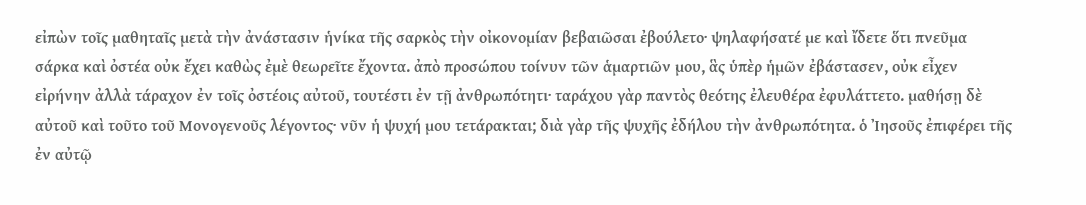εἰπὼν τοῖς μαθηταῖς μετὰ τὴν ἀνάστασιν ἡνίκα τῆς σαρκὸς τὴν οἰκονομίαν βεβαιῶσαι ἐβούλετο· ψηλαφήσατέ με καὶ ἴδετε ὅτι πνεῦμα σάρκα καὶ ὀστέα οὐκ ἔχει καθὼς ἐμὲ θεωρεῖτε ἔχοντα. ἀπὸ προσώπου τοίνυν τῶν ἁμαρτιῶν μου, ἃς ὑπὲρ ἡμῶν ἐβάστασεν, οὐκ εἶχεν εἰρήνην ἀλλὰ τάραχον ἐν τοῖς ὀστέοις αὐτοῦ, τουτέστι ἐν τῇ ἀνθρωπότητι· ταράχου γὰρ παντὸς θεότης ἐλευθέρα ἐφυλάττετο. μαθήσῃ δὲ αὐτοῦ καὶ τοῦτο τοῦ Μονογενοῦς λέγοντος· νῦν ἡ ψυχή μου τετάρακται; διὰ γὰρ τῆς ψυχῆς ἐδήλου τὴν ἀνθρωπότητα. ὁ Ἰησοῦς ἐπιφέρει τῆς ἐν αὐτῷ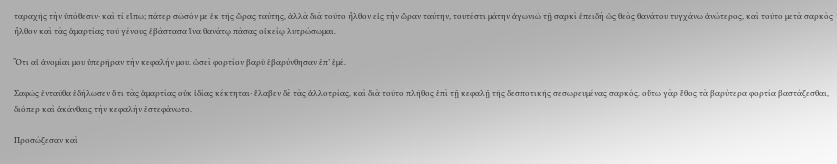ταραχῆς τὴν ὑπόθεσιν· καὶ τί εἴπω; πάτερ σῶσόν με ἐκ τῆς ὥρας ταύτης, ἀλλὰ διὰ τοῦτο ἦλθον εἰς τὴν ὥραν ταύτην, τουτέστι μάτην ἀγωνιῶ τῇ σαρκὶ ἐπειδὴ ὡς θεὸς θανάτου τυγχάνω ἀνώτερος, καὶ τοῦτο μετὰ σαρκὸς ἦλθον καὶ τὰς ἁμαρτίας τοῦ γένους ἐβάστασα ἵνα θανάτῳ πάσας οἰκείῳ λυτρώσωμαι.

Ὅτι αἱ ἀνομίαι μου ὑπερῆραν τὴν κεφαλήν μου. ὡσεὶ φορτίον βαρὺ ἐβαρύνθησαν ἐπ’ ἐμέ.

Σαφῶς ἐνταῦθα ἐδήλωσεν ὅτι τὰς ἁμαρτίας οὐκ ἰδίας κέκτηται· ἔλαβεν δὲ τὰς ἀλλοτρίας, καὶ διὰ τοῦτο πλῆθος ἐπὶ τῇ κεφαλῇ τῆς δεσποτικῆς σεσωρευμένας σαρκός. οὕτω γὰρ ἔθος τὰ βαρύτερα φορτία βαστάζεσθαι, διόπερ καὶ ἀκάνθαις τὴν κεφαλὴν ἐστεφάνωτο.

Προσώζεσαν καὶ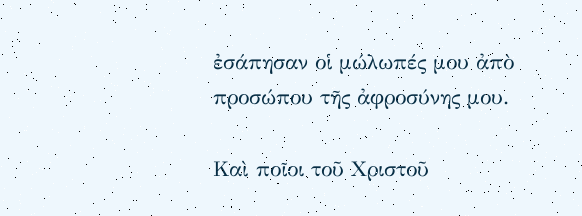ἐσάπησαν οἱ μώλωπές μου ἀπὸ προσώπου τῆς ἀφροσύνης μου.

Καὶ ποῖοι τοῦ Χριστοῦ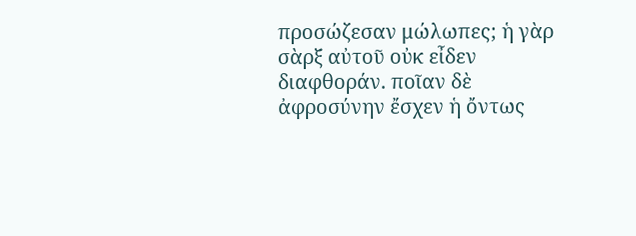προσώζεσαν μώλωπες; ἡ γὰρ σὰρξ αὐτοῦ οὐκ εἶδεν διαφθοράν. ποῖαν δὲ ἀφροσύνην ἔσχεν ἡ ὄντως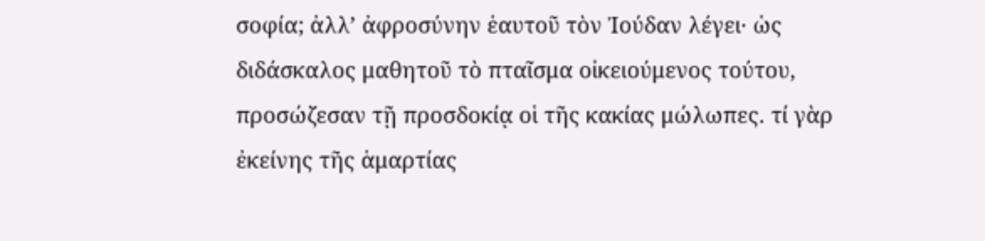σοφία; ἀλλ’ ἀφροσύνην ἑαυτοῦ τὸν Ἰούδαν λέγει· ὡς διδάσκαλος μαθητοῦ τὸ πταῖσμα οἰκειούμενος τούτου, προσώζεσαν τῇ προσδοκίᾳ οἱ τῆς κακίας μώλωπες. τί γὰρ ἐκείνης τῆς ἁμαρτίας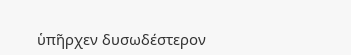ὑπῆρχεν δυσωδέστερον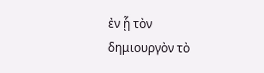ἐν ᾗ τὸν δημιουργὸν τὸ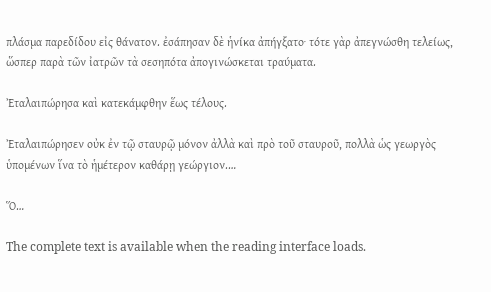πλάσμα παρεδίδου εἰς θάνατον. ἐσάπησαν δὲ ἡνίκα ἀπήγξατο· τότε γὰρ ἀπεγνώσθη τελείως, ὥσπερ παρὰ τῶν ἰατρῶν τὰ σεσηπότα ἀπογινώσκεται τραύματα.

Ἐταλαιπώρησα καὶ κατεκάμφθην ἕως τέλους.

Ἐταλαιπώρησεν οὐκ ἐν τῷ σταυρῷ μόνον ἀλλὰ καὶ πρὸ τοῦ σταυροῦ, πολλὰ ὡς γεωργὸς ὑπομένων ἵνα τὸ ἡμέτερον καθάρῃ γεώργιον.…

Ὅ…

The complete text is available when the reading interface loads.